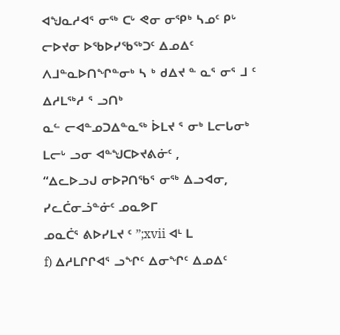ᐊᖑᓇᓱᐊᕐ ᓂᖅ ᑕᒡ ᕙᓂ ᓂᕿᒃ ᓴᓄᑦ ᑭᒡ ᓕᐅᔪᓂ ᐅᖃᐅᓯᖃᖅᑐᑦ ᐃᓄᐃᑦ
ᐱᒧᓐᓇᐅᑎᖏᓐᓂᒃ ᓴ ᒃ ᑯᐃᔪ ᓐ ᓇᕐ ᓂᕐ ᒧ ᑦ ᐃᓱᒪᖅᓱ ᕐ ᓗᑎᒃ
ᓇᓪ ᓕᐊᓐᓄᑐᐃᓐᓇᖅ ᐆᒪᔪ ᕐ ᓂᒃ ᒪᓕᒐᓂᒃ ᒪᓕᒡ ᓗᓂ ᐊᓐᖑᑕᐅᔪᕕᓃᑦ ,
“ᐃᓚᐅᓗᒍ ᓂᐅᕈᑎᖃᕐ ᓂᖅ ᐃᓗᐊᓂ, ᓯᓚᑖᓂᓘᓐᓃᑦ ᓄᓇᕗᒥ
ᓄᓇᑖᕐ ᕕᐅᓯᒪᔪ ᑦ ”;xvii ᐊᒻ ᒪ
f) ᐃᓱᒪᒋᒋᐊᕐ ᓗᖏᑦ ᐃᓂᖏᑦ ᐃᓄᐃᑦ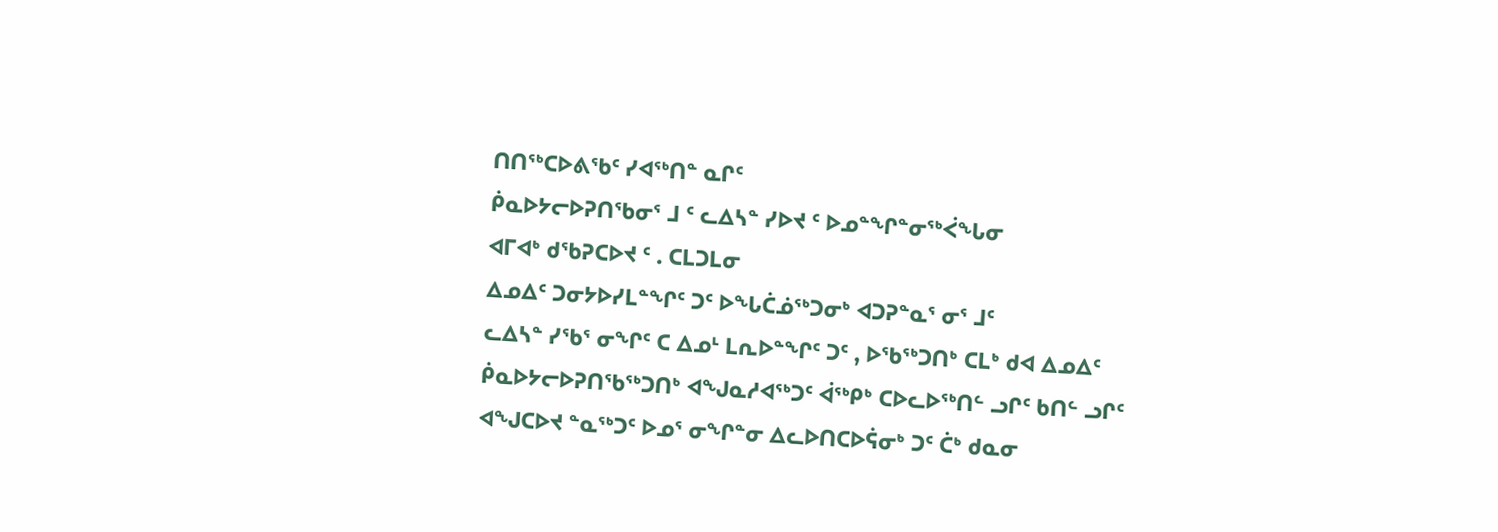ᑎᑎᖅᑕᐅᕕᖃᑦ ᓯᐊᖅᑎᓐ ᓇᒋᑦ
ᑮᓇᐅᔭᓕᐅᕈᑎᖃᓂᕐ ᒧ ᑦ ᓚᐃᓴᓐ ᓯᐅᔪ ᑦ ᐅᓄᓐᖏᓐᓂᖅᐹᖓᓂ
ᐊᒥᐊᒃ ᑯᖃᕈᑕᐅᔪ ᑦ . ᑕᒪᑐᒪᓂ
ᐃᓄᐃᑦ ᑐᓂᔭᐅᓯᒪᓐᖏᑦ ᑐᑦ ᐅᖓᑖᓅᖅᑐᓂᒃ ᐊᑐᕈᓐᓇᕐ ᓂᕐ ᒧᑦ
ᓚᐃᓴᓐ ᓯᖃᕐ ᓂᖏᑦ ᑕ ᐃᓄᒻ ᒪᕆᐅᓐᖏᑦ ᑐᑦ , ᐅᖃᖅᑐᑎᒃ ᑕᒪᒃ ᑯᐊ ᐃᓄᐃᑦ
ᑮᓇᐅᔭᓕᐅᕈᑎᖃᖅᑐᑎᒃ ᐊᖑᓇᓱᐊᖅᑐᑦ ᐋᖅᑭᒃ ᑕᐅᓚᐅᖅᑎᓪ ᓗᒋᑦ ᑲᑎᓪ ᓗᒋᑦ
ᐊᖑᑕᐅᔪ ᓐᓇᖅᑐᑦ ᐅᓄᕐ ᓂᖏᓐᓂ ᐃᓚᐅᑎᑕᐅᕌᓂᒃ ᑐᑦ ᑖᒃ ᑯᓇᓂ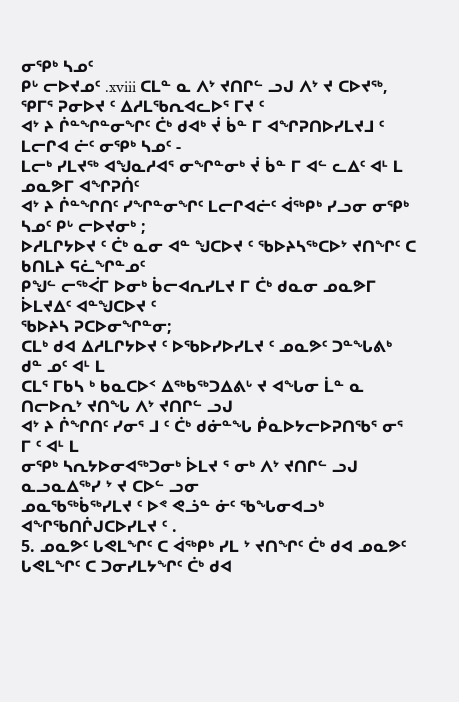ᓂᕿᒃ ᓴᓄᑦ
ᑭᒡ ᓕᐅᔪᓄᑦ .xviii ᑕᒪᓐ ᓇ ᐱᔾ ᔪᑎᒋᓪ ᓗᒍ ᐱᔾ ᔪ ᑕᐅᔪᖅ, ᕿᒥᕐ ᕈᓂᐅᔪ ᑦ ᐃᓱᒪᖃᕆᐊᓚᐅᕐ ᒥᔪ ᑦ
ᐊᔾ ᔨ ᒌᓐᖏᓐᓂᖏᑦ ᑖᒃ ᑯᐊᒃ ᔫ ᑳᓐ ᒥ ᐊᖏᕈᑎᐅᓯᒪᔪᒧ ᑦ ᒪᓕᒋᐊ ᓖᑦ ᓂᕿᒃ ᓴᓄᑦ -
ᒪᓕᒃ ᓯᒪᔪᖅ ᐊᖑᓇᓱᐊᕐ ᓂᖏᓐᓂᒃ ᔫ ᑳᓐ ᒥ ᐊᓪ ᓚᐃᑦ ᐊᒻ ᒪ ᓄᓇᕗᒥ ᐊᖏᕈᑏᑦ
ᐊᔾ ᔨ ᒌᓐᖏᑎᑦ ᓯᖏᓐᓂᖏᑦ ᒪᓕᒋᐊᓖᑦ ᐋᖅᑭᒃ ᓯᓗᓂ ᓂᕿᒃ ᓴᓄᑦ ᑭᒡ ᓕᐅᔪᓂᒃ ;
ᐅᓱᒪᒋᔭᐅᔪ ᑦ ᑖᒃ ᓇᓂ ᐊᓐ ᖑᑕᐅᔪ ᑦ ᖃᐅᔨᓴᖅᑕᐅᔾ ᔪᑎᖏᑦ ᑕ ᑲᑎᒪᔨ ᕋᓛᖏᓐᓄᑦ
ᑭᖑᓪ ᓕᖅᐹᒥ ᐅᓂᒃ ᑳᓕᐊᕆᓯᒪᔪ ᒥ ᑖᒃ ᑯᓇᓂ ᓄᓇᕗᒥ ᐆᒪᔪᐃᑦ ᐊᓐᖑᑕᐅᔪ ᑦ
ᖃᐅᔨᓴ ᕈᑕᐅᓂᖏᓐᓂ;
ᑕᒪᒃ ᑯᐊ ᐃᓱᒪᒋᔭᐅᔪ ᑦ ᐅᖃᐅᓯᐅᓯᒪᔪ ᑦ ᓄᓇᕗᑦ ᑐᓐᖓᕕᒃ ᑯᓐ ᓄᑦ ᐊᒻ ᒪ
ᑕᒪᕐ ᒥᑲᓴ ᒃ ᑲᓇᑕᐅᑉ ᐃᖅᑲᖅᑐᐃᕕᒡ ᔪ ᐊᖓᓂ ᒫᓐ ᓇ ᑎᓕᐅᕆᔾ ᔪᑎᖓ ᐱᔾ ᔪᑎᒋᓪ ᓗᒍ
ᐊᔾ ᔨ ᒌᖏᑎᑦ ᓯᓂᕐ ᒧ ᑦ ᑖᒃ ᑯᓃᓐᖓ ᑮᓇᐅᔭᓕᐅᕈᑎᖃᕐ ᓂᕐ ᒥ ᑦ ᐊᒻ ᒪ
ᓂᕿᒃ ᓴᕆᔭᐅᓂᐊᖅᑐᓂᒃ ᐆᒪᔪ ᕐ ᓂᒃ ᐱᔾ ᔪᑎᒋᓪ ᓗᒍ ᓇᓗᓇᐃᖅᓯ ᔾ ᔪ ᑕᐅᓪ ᓗᓂ
ᓄᓇᖃᖅᑳᖅᓯᒪᔪ ᑦ ᐅᕝ ᕙᓘᓐ ᓃᑦ ᖃᖓᓂᐊᓗᒃ ᐊᖏᖃᑎᒌᒍᑕᐅᓯᒪᔪ ᑦ .
5. ᓄᓇᕗᑦ ᒐᕙᒪᖏᑦ ᑕ ᐋᖅᑭᒃ ᓯᒪ ᔾ ᔪᑎᖏᑦ ᑖᒃ ᑯᐊ ᓄᓇᕗᑦ ᒐᕙᒪᖏᑦ ᑕ ᑐᓂᓯᒪᔭᖏᑦ ᑖᒃ ᑯᐊ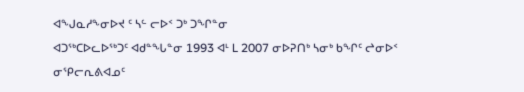ᐊᖑᓇᓱᖕᓂᐅᔪ ᑦ ᓴᓪ ᓕᐅᑉ ᑐᒃ ᑐᖏᓐᓂ
ᐊᑐᖅᑕᐅᓚᐅᖅᑐᑦ ᐊᑯᓐᖓᓐᓂ 1993 ᐊᒻ ᒪ 2007 ᓂᐅᕈᑎᒃ ᓴᓂᒃ ᑲᖏᑦ ᖠᓂᐅᑉ ᓂᕿᓕᕆᕕᐊᓄᑦ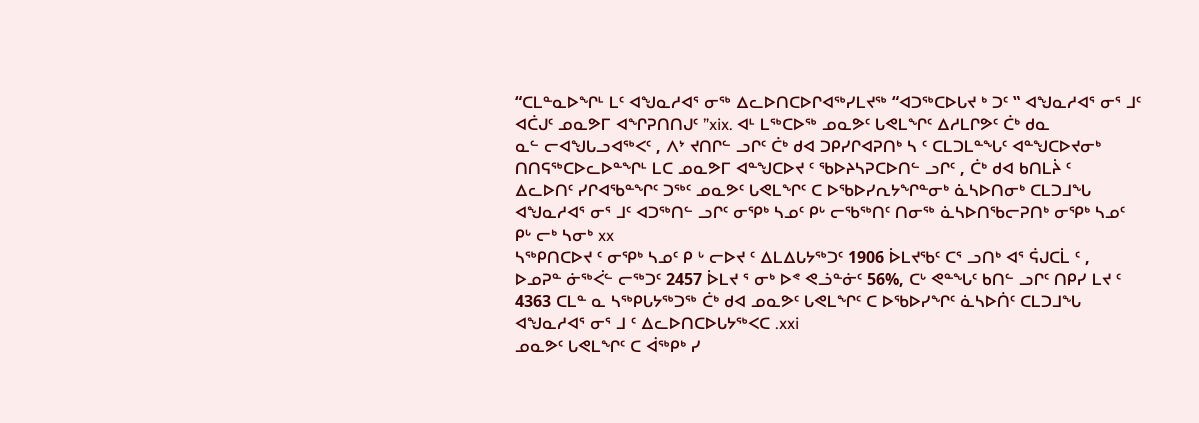“ᑕᒪᓐᓇᐅᖏᒻ ᒪᑦ ᐊᖑᓇᓱᐊᕐ ᓂᖅ ᐃᓚᐅᑎᑕᐅᒋᐊᖅᓯᒪᔪᖅ “ᐊᑐᖅᑕᐅᒐᔪ ᒃ ᑐᑦ ‟ ᐊᖑᓇᓱᐊᕐ ᓂᕐ ᒧᑦ
ᐊᑖᒍᑦ ᓄᓇᕗᒥ ᐊᖏᕈᑎᑎᒍᑦ ”xix. ᐊᒻ ᒪᖅᑕᐅᖅ ᓄᓇᕗᑦ ᒐᕙᒪᖏᑦ ᐃᓱᒪᒋᕗᑦ ᑖᒃ ᑯᓇ
ᓇᓪ ᓕᐊᖑᒐᓗᐊᖅᐸᑦ , ᐱᔾ ᔪᑎᒋᓪ ᓗᒋᑦ ᑖᒃ ᑯᐊ ᑐᑭᓯᒋᐊᕈᑎᒃ ᓴ ᑦ ᑕᒪᑐᒪᓐᖓᑦ ᐊᓐᖑᑕᐅᔪᓂᒃ
ᑎᑎᕋᖅᑕᐅᓚᐅᓐᖏᒻ ᒪᑕ ᓄᓇᕗᒥ ᐊᓐᖑᑕᐅᔪ ᑦ ᖃᐅᔨᓴᕈᑕᐅᑎᓪ ᓗᒋᑦ , ᑖᒃ ᑯᐊ ᑲᑎᒪᔩ ᑦ
ᐃᓚᐅᑎᑦ ᓯᒋᐊᖃᓐᖏᑦ ᑐᖅᑦ ᓄᓇᕗᑦ ᒐᕙᒪᖏᑦ ᑕ ᐅᖃᐅᓯᕆᔭᖏᓐᓂᒃ ᓈᓴᐅᑎᓂᒃ ᑕᒪᑐᒧᖓ
ᐊᖑᓇᓱᐊᕐ ᓂᕐ ᒧᑦ ᐊᑐᖅᑎᓪ ᓗᒋᑦ ᓂᕿᒃ ᓴᓄᑦ ᑭᒡ ᓕᖃᖅᑎᑦ ᑎᓂᖅ ᓈᓴᐅᑎᖃᓕᕈᑎᒃ ᓂᕿᒃ ᓴᓄᑦ
ᑭᒡ ᓕᒃ ᓴᓂᒃ xx
ᓴᖅᑭᑎᑕᐅᔪ ᑦ ᓂᕿᒃ ᓴᓄᑦ ᑭ ᒡ ᓕᐅᔪ ᑦ ᐃᒪᐃᒐᔭᖅᑐᑦ 1906 ᐆᒪᔪᖃᑦ ᑕᕐ ᓗᑎᒃ ᐊᕐ ᕌᒍᑕᒫ ᑦ ,
ᐅᓄᕈᓐ ᓃᖅᐹᓪ ᓕᖅᑐᑦ 2457 ᐆᒪᔪ ᕐ ᓂᒃ ᐅᕝ ᕙᓘᓐᓃᑦ 56%, ᑕᒡ ᕙᓐᖓᑦ ᑲᑎᓪ ᓗᒋᑦ ᑎᑭᓯ ᒪᔪ ᑦ
4363 ᑕᒪᓐ ᓇ ᓴᖅᑭᒐᔭᖅᑐᖅ ᑖᒃ ᑯᐊ ᓄᓇᕗᑦ ᒐᕙᒪᖏᑦ ᑕ ᐅᖃᐅᓯᖏᑦ ᓈᓴᐅᑏᑦ ᑕᒪᑐᒧᖓ
ᐊᖑᓇᓱᐊᕐ ᓂᕐ ᒧ ᑦ ᐃᓚᐅᑎᑕᐅᒐᔭᖅᐸᑕ .xxi
ᓄᓇᕗᑦ ᒐᕙᒪᖏᑦ ᑕ ᐋᖅᑭᒃ ᓯ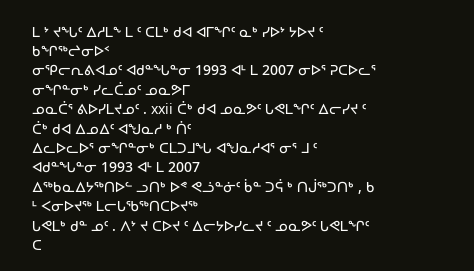ᒪ ᔾ ᔪᖓᑦ ᐃᓱᒪᖕ ᒪ ᑦ ᑕᒪᒃ ᑯᐊ ᐊᒥᖏᑦ ᓇᒃ ᓯᐅᔾ ᔭᐅᔪ ᑦ ᑲᖏᖅᖠᓂᐅᑉ
ᓂᕿᓕᕆᕕᐊᓄᑦ ᐊᑯᓐᖓᓐᓂ 1993 ᐊᒻ ᒪ 2007 ᓂᐅᕐ ᕈᑕᐅᓚᕐ ᓂᖏᓐᓂᒃ ᓯᓚᑖᓄᑦ ᓄᓇᕗᒥ
ᓄᓇᑖᕐ ᕕᐅᓯᒪᔪᓄᑦ . xxii ᑖᒃ ᑯᐊ ᓄᓇᕗᑦ ᒐᕙᒪᖏᑦ ᐃᓕᓯᔪ ᑦ ᑖᒃ ᑯᐊ ᐃᓄᐃᑦ ᐊᖑᓇᓱ ᒃ ᑏᑦ
ᐃᓚᐅᓚᐅᕐ ᓂᖏᓐᓂᒃ ᑕᒪᑐᒧᖓ ᐊᖑᓇᓱᐊᕐ ᓂᕐ ᒧ ᑦ ᐊᑯᓐᖓᓐᓂ 1993 ᐊᒻ ᒪ 2007
ᐃᖅᑲᓇᐃᔭᖅᑎᐅᓪ ᓗᑎᒃ ᐅᕝ ᕙᓘᓐᓃᑦ ᑳᓐ ᑐᕌ ᒃ ᑎᒎᖅᑐᑎᒃ , ᑲ ᒻ ᐸᓂᐅᔪᖅ ᒪᓕᒐᖃᖅᑎᑕᐅᔪᖅ
ᒐᕙᒪᒃ ᑯᓐ ᓄᑦ . ᐱᔾ ᔪ ᑕᐅᔪ ᑦ ᐃᓕᔭᐅᓯᓚᔪ ᑦ ᓄᓇᕗᑦ ᒐᕙᒪᖏᑦ ᑕ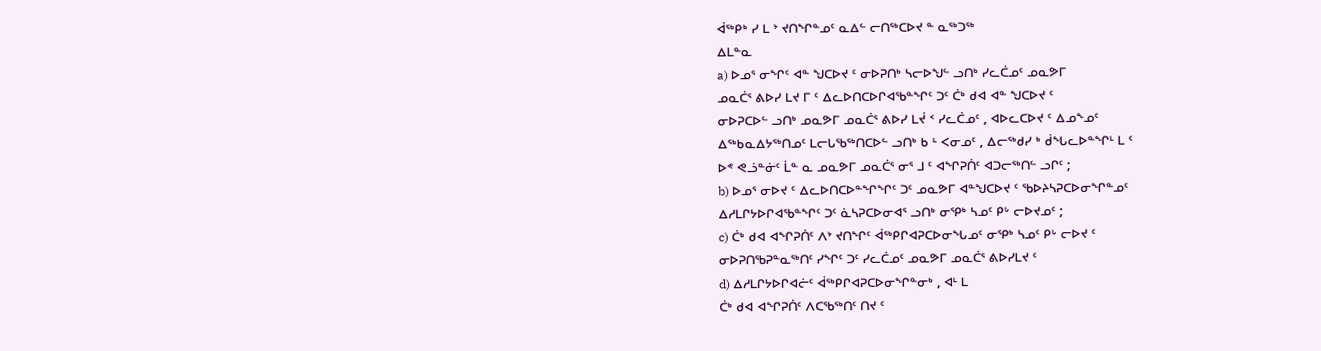ᐋᖅᑭᒃ ᓯ ᒪ ᔾ ᔪᑎᖏᓐᓄᑦ ᓇᐃᓪ ᓕᑎᖅᑕᐅᔪ ᓐ ᓇᖅᑐᖅ
ᐃᒪᓐᓇ
a) ᐅᓄᕐ ᓂᖏᑦ ᐊᓐ ᖑᑕᐅᔪ ᑦ ᓂᐅᕈᑎᒃ ᓴᓕᐅᖑᓪ ᓗᑎᒃ ᓯᓚᑖᓄᑦ ᓄᓇᕗᒥ
ᓄᓇᑖᕐ ᕕᐅᓯ ᒪᔪ ᒥ ᑦ ᐃᓚᐅᑎᑕᐅᒋᐊᖃᓐᖏᑦ ᑐᑦ ᑖᒃ ᑯᐊ ᐊᓐ ᖑᑕᐅᔪ ᑦ
ᓂᐅᕈᑕᐅᓪ ᓗᑎᒃ ᓄᓇᕗᒥ ᓄᓇᑖᕐ ᕕᐅᓯ ᒪᔫ ᑉ ᓯᓚᑖᓄᑦ , ᐊᐅᓚᑕᐅᔪ ᑦ ᐃᓄᖕᓄᑦ
ᐃᖅᑲᓇᐃᔭᖅᑎᓄᑦ ᒪᓕᒐᖃᖅᑎᑕᐅᓪ ᓗᑎᒃ ᑲ ᒻ ᐸᓂᓄᑦ , ᐃᓕᖅᑯᓯ ᒃ ᑰᖓᓚᐅᓐᖏᒻ ᒪ ᑦ
ᐅᕝ ᕙᓘᓐᓃᑦ ᒫᓐ ᓇ ᓄᓇᕗᒥ ᓄᓇᑖᕐ ᓂᕐ ᒧ ᑦ ᐊᖏᕈᑏᑦ ᐊᑐᓕᖅᑎᓪ ᓗᒋᑦ ;
b) ᐅᓄᕐ ᓂᐅᔪ ᑦ ᐃᓚᐅᑎᑕᐅᓐᖏᖏᑦ ᑐᑦ ᓄᓇᕗᒥ ᐊᓐᖑᑕᐅᔪ ᑦ ᖃᐅᔨᓴᕈᑕᐅᓂᖏᓐᓄᑦ
ᐃᓱᒪᒋᔭᐅᒋᐊᖃᓐᖏᑦ ᑐᑦ ᓈᓴᕈᑕᐅᓂᐊᕐ ᓗᑎᒃ ᓂᕿᒃ ᓴᓄᑦ ᑭᒡ ᓕᐅᔪᓄᑦ ;
c) ᑖᒃ ᑯᐊ ᐊᖏᕈᑏᑦ ᐱᔾ ᔪᑎᖏᑦ ᐋᖅᑭᒋᐊᕈᑕᐅᓂᖓᓄᑦ ᓂᕿᒃ ᓴᓄᑦ ᑭᒡ ᓕᐅᔪ ᑦ
ᓂᐅᕈᑎᖃᕈᓐᓇᖅᑎᑦ ᓯᖏᑦ ᑐᑦ ᓯᓚᑖᓄᑦ ᓄᓇᕗᒥ ᓄᓇᑖᕐ ᕕᐅᓯᒪᔪ ᑦ
d) ᐃᓱᒪᒋᔭᐅᒋᐊᓖᑦ ᐋᖅᑭᒋᐊᕈᑕᐅᓂᖏᓐᓂᒃ , ᐊᒻ ᒪ
ᑖᒃ ᑯᐊ ᐊᖏᕈᑏᑦ ᐱᑕᖃᖅᑎᑦ ᑎᔪ ᑦ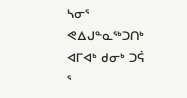ᓴᓂᕐ ᕙᐃᒍᓐᓇᖅᑐᑎᒃ ᐊᒥᐊᒃ ᑯᓂᒃ ᑐᕌ ᕐ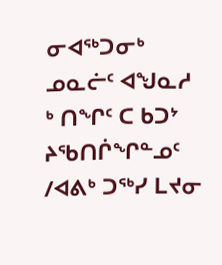ᓂᐊᖅᑐᓂᒃ
ᓄᓇᓖᑦ ᐊᖑᓇᓱ ᒃ ᑎᖏᑦ ᑕ ᑲᑐᔾ ᔨᖃᑎᒌᖏᓐᓄᑦ /ᐊᕕᒃ ᑐᖅᓯ ᒪᔪᓂ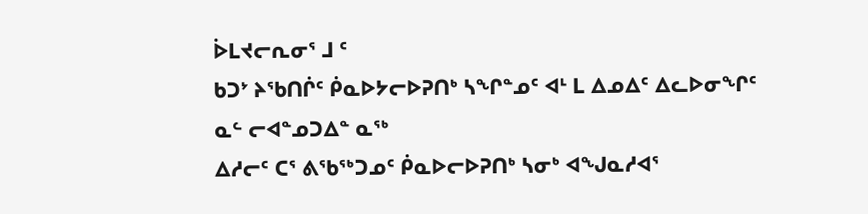ᐆᒪᔪᓕᕆᓂᕐ ᒧ ᑦ
ᑲᑐᔾ ᔨᖃᑎᒌᑦ ᑮᓇᐅᔭᓕᐅᕈᑎᒃ ᓴᖏᓐᓄᑦ ᐊᒻ ᒪ ᐃᓄᐃᑦ ᐃᓚᐅᓂᖏᑦ ᓇᓪ ᓕᐊᓐᓄᑐᐃᓐ ᓇᖅ
ᐃᓱᓕᑦ ᑕᕐ ᕕᖃᖅᑐᓄᑦ ᑮᓇᐅᓕᐅᕈᑎᒃ ᓴᓂᒃ ᐊᖑᓇᓱᐊᕐ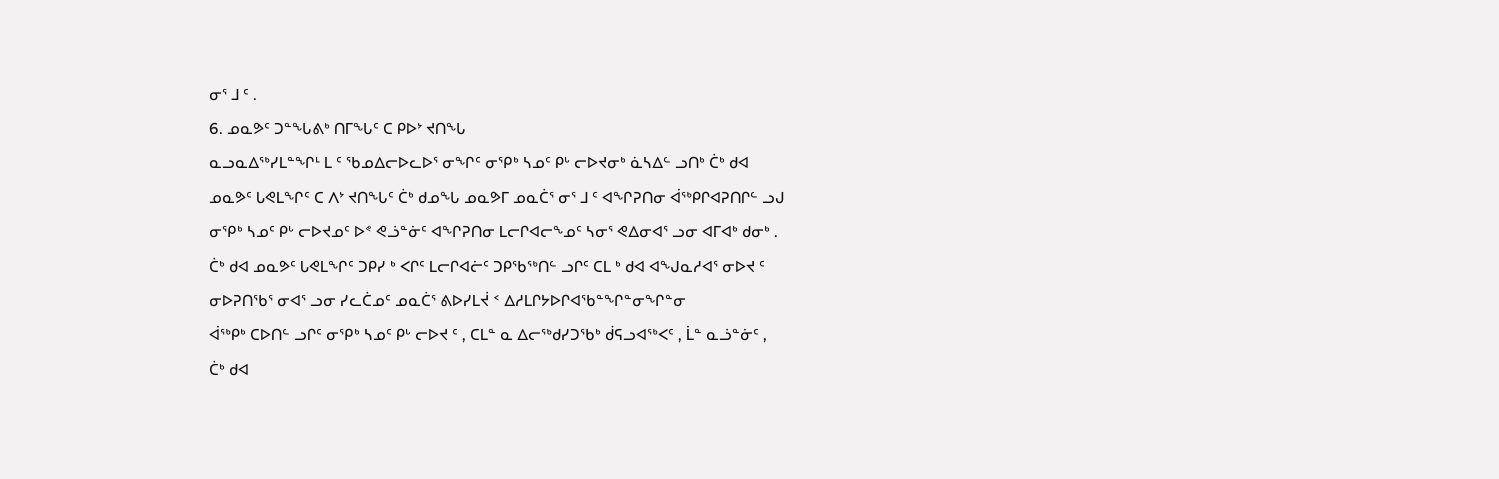ᓂᕐ ᒧ ᑦ .
6. ᓄᓇᕗᑦ ᑐᓐᖓᕕᒃ ᑎᒥᖓᑦ ᑕ ᑭᐅᔾ ᔪᑎᖓ
ᓇᓗᓇᐃᖅᓯᒪᓐᖏᒻ ᒪ ᑦ ᖃᓄᐃᓕᐅᓚᐅᕐ ᓂᖏᑦ ᓂᕿᒃ ᓴᓄᑦ ᑭᒡ ᓕᐅᔪᓂᒃ ᓈᓴᐃᓪ ᓗᑎᒃ ᑖᒃ ᑯᐊ
ᓄᓇᕗᑦ ᒐᕙᒪᖏᑦ ᑕ ᐱᔾ ᔪᑎᖓᑦ ᑖᒃ ᑯᓄᖓ ᓄᓇᕗᒥ ᓄᓇᑖᕐ ᓂᕐ ᒧ ᑦ ᐊᖏᕈᑎᓂ ᐋᖅᑭᒋᐊᕈᑎᒋᓪ ᓗᒍ
ᓂᕿᒃ ᓴᓄᑦ ᑭᒡ ᓕᐅᔪᓄᑦ ᐅᕝ ᕙᓘᓐᓃᑦ ᐊᖏᕈᑎᓂ ᒪᓕᒋᐊᓕᖕᓄᑦ ᓴᓂᕐ ᕙᐃᓂᐊᕐ ᓗᓂ ᐊᒥᐊᒃ ᑯᓂᒃ .
ᑖᒃ ᑯᐊ ᓄᓇᕗᑦ ᒐᕙᒪᖏᑦ ᑐᑭᓯ ᒃ ᐸᒋᑦ ᒪᓕᒋᐊᓖᑦ ᑐᑭᖃᖅᑎᓪ ᓗᒋᑦ ᑕᒪ ᒃ ᑯᐊ ᐊᖑᓇᓱᐊᕐ ᓂᐅᔪ ᑦ
ᓂᐅᕈᑎᖃᕐ ᓂᐊᕐ ᓗᓂ ᓯᓚᑖᓄᑦ ᓄᓇᑖᕐ ᕕᐅᓯᒪᔫ ᑉ ᐃᓱᒪᒋᔭᐅᒋᐊᖃᓐᖏᓐᓂᖏᓐᓂ
ᐋᖅᑭᒃ ᑕᐅᑎᓪ ᓗᒋᑦ ᓂᕿᒃ ᓴᓄᑦ ᑭᒡ ᓕᐅᔪ ᑦ , ᑕᒪᓐ ᓇ ᐃᓕᖅᑯᓯᑐᖃᒃ ᑰᕋᓗᐊᖅᐸᑦ , ᒫᓐ ᓇᓘᓐᓃᑦ ,
ᑖᒃ ᑯᐊ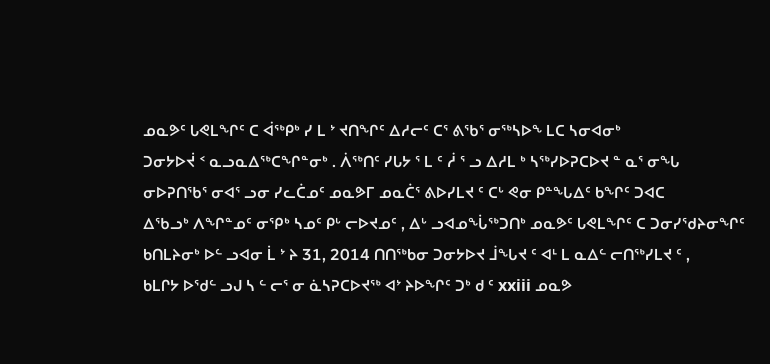ᓄᓇᕗᑦ ᒐᕙᒪᖏᑦ ᑕ ᐋᖅᑭᒃ ᓯ ᒪ ᔾ ᔪᑎᖏᑦ ᐃᓱᓕᑦ ᑕᕐ ᕕᖃᕐ ᓂᖅᓴᐅᖕ ᒪᑕ ᓴᓂᐊᓂᒃ
ᑐᓂᔭᐅᔫ ᑉ ᓇᓗᓇᐃᖅᑕᖏᓐᓂᒃ . ᐲᖅᑎᑦ ᓯᒐᔭ ᕐ ᒪ ᑦ ᓲ ᕐ ᓗ ᐃᓱᒪ ᒃ ᓴᖅᓯᐅᕈᑕᐅᔪ ᓐ ᓇᕐ ᓂᖓ
ᓂᐅᕈᑎᖃᕐ ᓂᐊᕐ ᓗᓂ ᓯᓚᑖᓄᑦ ᓄᓇᕗᒥ ᓄᓇᑖᕐ ᕕᐅᓯᒪᔪ ᑦ ᑕᒡ ᕙᓂ ᑭᓐᖓᐃᑦ ᑲᖏᑦ ᑐᐊᑕ
ᐃᖃᓗᒃ ᐱᖏᓐᓄᑦ ᓂᕿᒃ ᓴᓄᑦ ᑭᒡ ᓕᐅᔪᓄᑦ , ᐃᒡ ᓗᐊᓄᖔᖅᑐᑎᒃ ᓄᓇᕗᑦ ᒐᕙᒪᖏᑦ ᑕ ᑐᓂᓯᖁᔨᓂᖏᑦ
ᑲᑎᒪᔨᓂᒃ ᐅᓪ ᓗᐊᓂ ᒫ ᔾ ᔨ 31, 2014 ᑎᑎᖅᑲᓂ ᑐᓂᔭᐅᔪ ᒨᖓᔪ ᑦ ᐊᒻ ᒪ ᓇᐃᓪ ᓕᑎᖅᓯᒪᔪ ᑦ ,
ᑲᒪᒋᔭ ᐅᖁᓪ ᓗᒍ ᓴ ᓪ ᓕᕐ ᓂ ᓈᓴᕈᑕᐅᔪᖅ ᐊᔾ ᔨᐅᖏᑦ ᑐᒃ ᑯ ᑦ xxiii ᓄᓇᕗ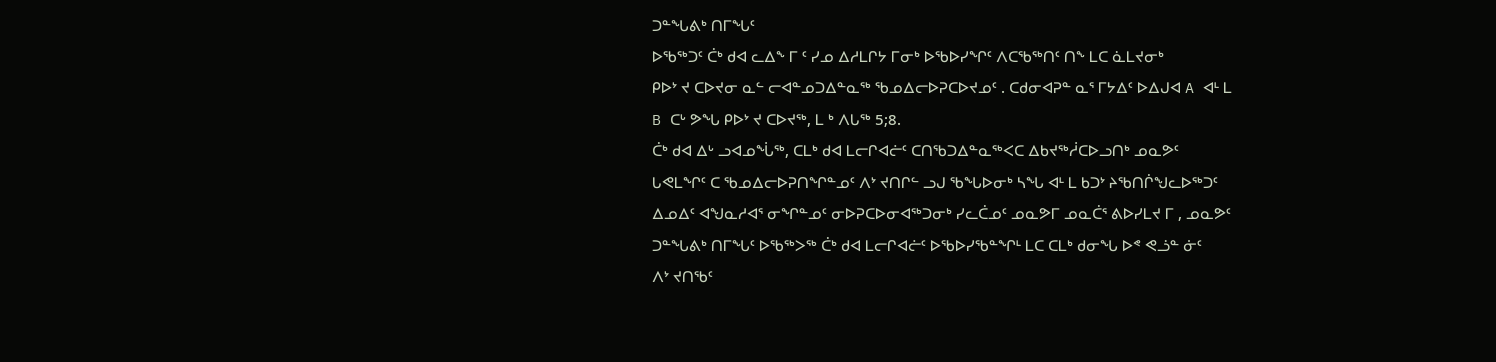ᑐᓐᖓᕕᒃ ᑎᒥᖓᑦ
ᐅᖃᖅᑐᑦ ᑖᒃ ᑯᐊ ᓚᐃᖕ ᒥ ᑦ ᓯᓄ ᐃᓱᒪᒋᔭ ᒥᓂᒃ ᐅᖃᐅᓯᖏᑦ ᐱᑕᖃᖅᑎᑦ ᑎᖕ ᒪᑕ ᓈᒪᔪᓂᒃ
ᑭᐅᔾ ᔪ ᑕᐅᔪᓂ ᓇᓪ ᓕᐊᓐᓄᑐᐃᓐᓇᖅ ᖃᓄᐃᓕᐅᕈᑕᐅᔪᓄᑦ . ᑕᑯᓂᐊᕈᓐ ᓇᕐ ᒥᔭᐃᑦ ᐅᐃᒍᐊ A ᐊᒻ ᒪ
B ᑕᒡ ᕗᖓ ᑭᐅᔾ ᔪ ᑕᐅᔪᖅ, ᒪ ᒃ ᐱᒐᖅ 5;8.
ᑖᒃ ᑯᐊ ᐃᒡ ᓗᐊᓄᖔᖅ, ᑕᒪᒃ ᑯᐊ ᒪᓕᒋᐊᓖᑦ ᑕᑎᖃᑐᐃᓐᓇᖅᐸᑕ ᐃᑲᔪᖅᓲᑕᐅᓗᑎᒃ ᓄᓇᕗᑦ
ᒐᕙᒪᖏᑦ ᑕ ᖃᓄᐃᓕᐅᕈᑎᖏᓐᓄᑦ ᐱᔾ ᔪᑎᒋᓪ ᓗᒍ ᖃᖓᐅᓂᒃ ᓴᖓ ᐊᒻ ᒪ ᑲᑐᔾ ᔨᖃᑎᒌᖑᓚᐅᖅᑐᑦ
ᐃᓄᐃᑦ ᐊᖑᓇᓱᐊᕐ ᓂᖏᓐᓄᑦ ᓂᐅᕈᑕᐅᓂᐊᖅᑐᓂᒃ ᓯᓚᑖᓄᑦ ᓄᓇᕗᒥ ᓄᓇᑖᕐ ᕕᐅᓯᒪᔪ ᒥ , ᓄᓇᕗᑦ
ᑐᓐᖓᕕᒃ ᑎᒥᖓᑦ ᐅᖃᖅᐳᖅ ᑖᒃ ᑯᐊ ᒪᓕᒋᐊᓖᑦ ᐅᖃᐅᓯᖃᓐᖏᒻ ᒪᑕ ᑕᒪᒃ ᑯᓂᖓ ᐅᕝ ᕙᓘᓐ ᓃᑦ
ᐱᔾ ᔪᑎᖃᑦ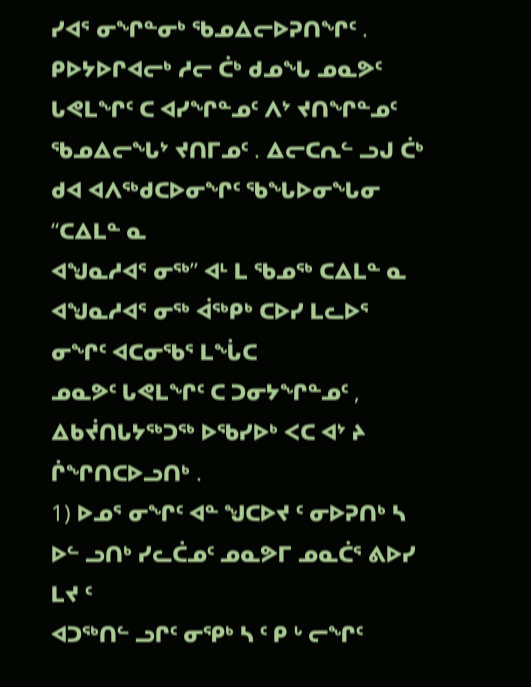ᓯᐊᕐ ᓂᖏᓐᓂᒃ ᖃᓄᐃᓕᐅᕈᑎᖏᑦ .
ᑭᐅᔭᐅᒋᐊᓕᒃ ᓱᓕ ᑖᒃ ᑯᓄᖓ ᓄᓇᕗᑦ ᒐᕙᒪᖏᑦ ᑕ ᐊᓯᖏᓐᓄᑦ ᐱᔾ ᔪᑎᖏᓐᓄᑦ
ᖃᓄᐃᓕᖓᔾ ᔪᑎᒥᓄᑦ . ᐃᓕᑕᕆᓪ ᓗᒍ ᑖᒃ ᑯᐊ ᐊᐱᖅᑯᑕᐅᓂᖏᑦ ᖃᖓᐅᓂᖓᓂ “ᑕᐃᒪᓐ ᓇ
ᐊᖑᓇᓱᐊᕐ ᓂᖅ” ᐊᒻ ᒪ ᖃᓄᖅ ᑕᐃᒪᓐ ᓇ ᐊᖑᓇᓱᐊᕐ ᓂᖅ ᐋᖅᑭᒃ ᑕᐅᓯ ᒪᓚᐅᕐ ᓂᖏᑦ ᐊᑕᓂᖃᕐ ᒪᖔᑕ
ᓄᓇᕗᑦ ᒐᕙᒪᖏᑦ ᑕ ᑐᓂᔭᖏᓐᓄᑦ , ᐃᑲᔫᑎᒐᔭᖅᑐᖅ ᐅᖃᓯᐅᒃ ᐸᑕ ᐊᔾ ᔨ ᒌᖏᑎᑕᐅᓗᑎᒃ .
1) ᐅᓄᕐ ᓂᖏᑦ ᐊᓐ ᖑᑕᐅᔪ ᑦ ᓂᐅᕈᑎᒃ ᓴ ᐅᓪ ᓗᑎᒃ ᓯᓚᑖᓄᑦ ᓄᓇᕗᒥ ᓄᓇᑖᕐ ᕕᐅᓯ ᒪᔪ ᑦ
ᐊᑐᖅᑎᓪ ᓗᒋᑦ ᓂᕿᒃ ᓴ ᑦ ᑭ ᒡ ᓕᖏᑦ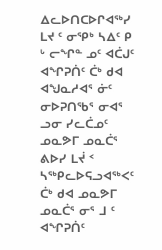ᐃᓚᐅᑎᑕᐅᒋᐊᖅᓯ ᒪᔪ ᑦ ᓂᕿᒃ ᓴᐃᑦ ᑭ ᒡ ᓕᖏᓐ ᓄᑦ ᐊᑖᒍᑦ
ᐊᖏᕈᑏᑦ ᑖᒃ ᑯᐊ ᐊᖑᓇᓱᐊᕐ ᓃᑦ ᓂᐅᕈᑎᖃᕐ ᓂᐊᕐ ᓗᓂ ᓯᓚᑖᓄᑦ ᓄᓇᕗᒥ ᓄᓇᑖᕐ ᕕᐅᓯ ᒪᔫ ᑉ
ᓴᖅᑭᓚᐅᕋᓗᐊᖅᐸᑦ ᑖᒃ ᑯᐊ ᓄᓇᕗᒥ ᓄᓇᑖᕐ ᓂᕐ ᒧ ᑦ ᐊᖏᕈᑏᑦ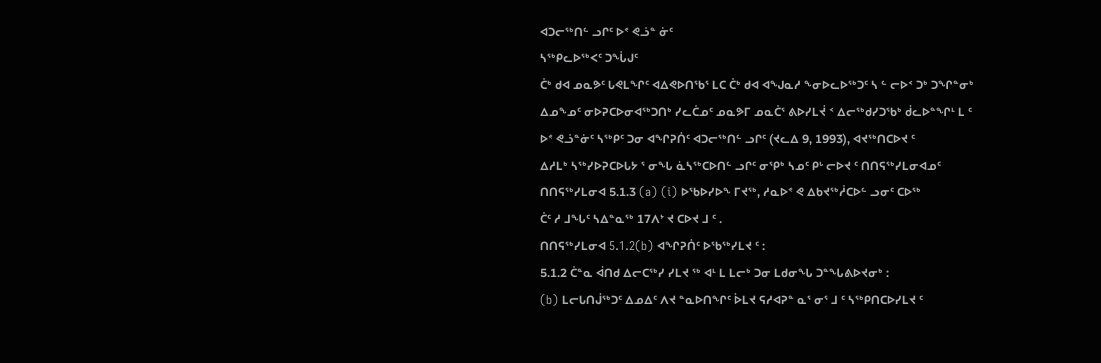ᐊᑐᓕᖅᑎᓪ ᓗᒋᑦ ᐅᕝ ᕙᓘᓐ ᓃᑦ
ᓴᖅᑭᓚᐅᖅᐸᑦ ᑐᖔᒍᑦ
ᑖᒃ ᑯᐊ ᓄᓇᕗᑦ ᒐᕙᒪᖏᑦ ᐊᐃᕙᐅᑎᖃᕐ ᒪᑕ ᑖᒃ ᑯᐊ ᐊᖑᓇᓱ ᖕᓂᐅᓚᐅᖅᑐᑦ ᓴ ᓪ ᓕᐅᑉ ᑐᒃ ᑐᖏᓐᓂᒃ
ᐃᓄᖕᓄᑦ ᓂᐅᕈᑕᐅᓂᐊᖅᑐᑎᒃ ᓯᓚᑖᓄᑦ ᓄᓇᕗᒥ ᓄᓇᑖᕐ ᕕᐅᓯᒪᔫ ᑉ ᐃᓕᖅᑯᓯᑐᖃᒃ ᑰᓚᐅᓐᖏᒻ ᒪ ᑦ
ᐅᕝ ᕙᓘᓐᓃᑦ ᓴᖅᑭᑦ ᑐᓂ ᐊᖏᕈᑏᑦ ᐊᑐᓕᖅᑎᓪ ᓗᒋᑦ (ᔪᓚᐃ 9, 1993), ᐊᔪᖅᑎᑕᐅᔪ ᑦ
ᐃᓱᒪᒃ ᓴᖅᓯᐅᕈᑕᐅᒐᔭ ᕐ ᓂᖓ ᓈᓴᖅᑕᐅᑎᓪ ᓗᒋᑦ ᓂᕿᒃ ᓴᓄᑦ ᑭᒡ ᓕᐅᔪ ᑦ ᑎᑎᕋᖅᓯᒪᓂᐊᓄᑦ
ᑎᑎᕋᖅᓯᒪᓂᐊ 5.1.3 (a) (i) ᐅᖃᐅᓯᐅᖕ ᒥᔪᖅ, ᓱᓇᐅᕝ ᕙ ᐃᑲᔪᖅᓲᑕᐅᓪ ᓗᓂᑦ ᑕᐅᖅ
ᑖᑦ ᓱ ᒧᖓᑦ ᓴᐃᓐᓇᖅ 17ᐱᔾ ᔪ ᑕᐅᔪ ᒧ ᑦ .
ᑎᑎᕋᖅᓯᒪᓂᐊ 5.1.2(b) ᐊᖏᕈᑏᑦ ᐅᖃᖅᓯᒪᔪ ᑦ :
5.1.2 ᑖᓐᓇ ᐋᑎᑯ ᐃᓕᑕᖅᓯ ᓯᒪᔪ ᖅ ᐊᒻ ᒪ ᒪᓕᒃ ᑐᓂ ᒪᑯᓂᖓ ᑐᓐᖓᕕᐅᔪᓂᒃ :
(b) ᒪᓕᒐᑎᒎᖅᑐᑦ ᐃᓄᐃᑦ ᐱᔪ ᓐᓇᐅᑎᖏᑦ ᐆᒪᔪ ᕋᓱᐊᕈᓐ ᓇᕐ ᓂᕐ ᒧ ᑦ ᓴᖅᑭᑎᑕᐅᓯᒪᔪ ᑦ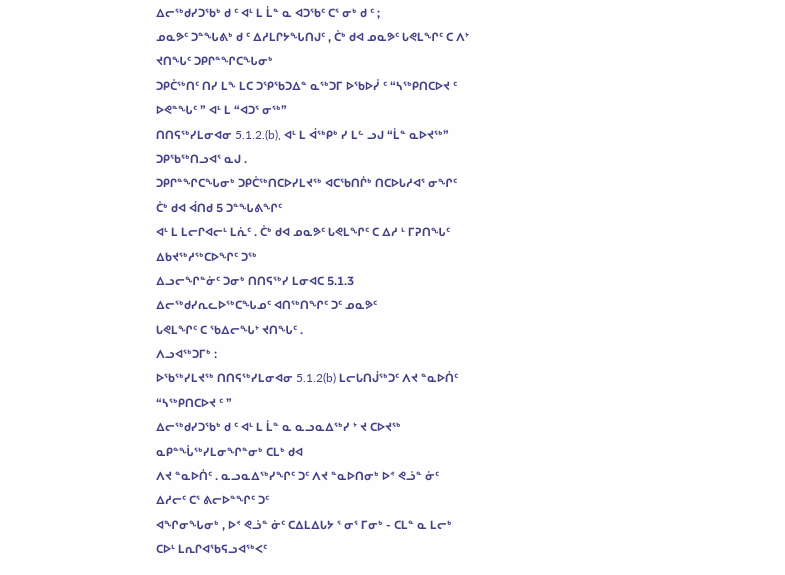ᐃᓕᖅᑯᓯᑐᖃᒃ ᑯ ᑦ ᐊᒻ ᒪ ᒫᓐ ᓇ ᐊᑐᖃᑦ ᑕᕐ ᓂᒃ ᑯ ᑦ ;
ᓄᓇᕗᑦ ᑐᓐᖓᕕᒃ ᑯ ᑦ ᐃᓱᒪᒋᔭᖓᑎᒍᑦ , ᑖᒃ ᑯᐊ ᓄᓇᕗᑦ ᒐᕙᒪᖏᑦ ᑕ ᐱᔾ ᔪᑎᖓᑦ ᑐᑭᒋᓐᖏᑕᖓᓂᒃ
ᑐᑭᑖᖅᑎᑦ ᑎᓯ ᒪᖕ ᒪᑕ ᑐᕿᖃᑐᐃᓐ ᓇᖅᑐᒥ ᐅᖃᐅᓰ ᑦ “ᓴᖅᑭᑎᑕᐅᔪ ᑦ ᐅᕙᓐᖓᑦ ” ᐊᒻ ᒪ “ᐊᑐᕐ ᓂᖅ”
ᑎᑎᕋᖅᓯᒪᓂᐊᓂ 5.1.2.(b), ᐊᒻ ᒪ ᐋᖅᑭᒃ ᓯ ᒪᓪ ᓗᒍ “ᒫᓐ ᓇᐅᔪᖅ” ᑐᑭᖃᖅᑎᓗᐊᕐ ᓇᒍ .
ᑐᑭᒋᓐᖏᑕᖓᓂᒃ ᑐᑭᑖᖅᑎᑕᐅᓯᒪᔪᖅ ᐊᑕᖃᑎᒌᒃ ᑎᑕᐅᒐᓱᐊᕐ ᓂᖏᑦ ᑖᒃ ᑯᐊ ᐋᑎᑯ 5 ᑐᓐᖓᕕᖏᑦ
ᐊᒻ ᒪ ᒪᓕᒋᐊᓕᒻ ᒪᕇᑦ . ᑖᒃ ᑯᐊ ᓄᓇᕗᑦ ᒐᕙᒪᖏᑦ ᑕ ᐃᓱ ᒻ ᒥᕈᑎᖓᑦ ᐃᑲᔪᖅᓱᖅᑕᐅᖏᑦ ᑐᖅ
ᐃᓗᓕᖏᓐᓃᑦ ᑐᓂᒃ ᑎᑎᕋᖅᓯ ᒪᓂᐊᑕ 5.1.3 ᐃᓕᖅᑯᓯᕆᓚᐅᖅᑕᖓᓄᑦ ᐊᑎᖅᑎᖏᑦ ᑐᑦ ᓄᓇᕗᑦ
ᒐᕙᒪᖏᑦ ᑕ ᖃᐃᓕᖓᔾ ᔪᑎᖓᑦ .
ᐱᓗᐊᖅᑐᒥᒃ :
ᐅᖃᖅᓯᒪᔪᖅ ᑎᑎᕋᖅᓯᒪᓂᐊᓂ 5.1.2(b) ᒪᓕᒐᑎᒎᖅᑐᑦ ᐱᔪ ᓐᓇᐅᑏᑦ “ᓴᖅᑭᑎᑕᐅᔪ ᑦ ”
ᐃᓕᖅᑯᓯᑐᖃᒃ ᑯ ᑦ ᐊᒻ ᒪ ᒫᓐ ᓇ ᓇᓗᓇᐃᖅᓯ ᔾ ᔪ ᑕᐅᔪᖅ ᓇᑭᓐᖔᖅᓯᒪᓂᖏᓐᓂᒃ ᑕᒪᒃ ᑯᐊ
ᐱᔪ ᓐᓇᐅᑏᑦ . ᓇᓗᓇᐃᖅᓯᖏᑦ ᑐᑦ ᐱᔪ ᓐᓇᐅᑎᓂᒃ ᐅᕝ ᕙᓘᓐ ᓃᑦ ᐃᓱᓕᑦ ᑕᕐ ᕕᓕᐅᓐᖏᑦ ᑐᑦ
ᐊᖏᓂᖓᓂᒃ , ᐅᕝ ᕙᓘᓐ ᓃᑦ ᑕᐃᒪᐃᒐᔭ ᕐ ᓂᕐ ᒥᓂᒃ - ᑕᒪᓐ ᓇ ᒪᓕᒃ ᑕᐅᒻ ᒪᕆᒋᐊᖃᕋᓗᐊᖅᐸᑦ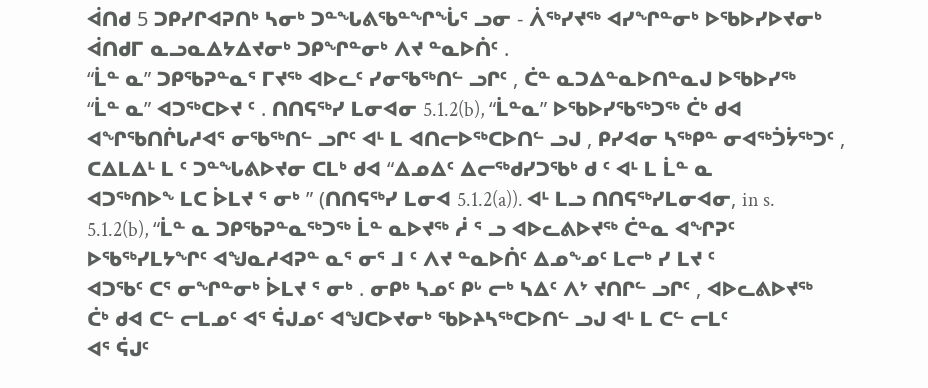ᐋᑎᑯ 5 ᑐᑭᓯᒋᐊᕈᑎᒃ ᓴᓂᒃ ᑐᓐᖓᕕᖃᓐᖏᖔᕐ ᓗᓂ - ᐲᖅᓯᔪᖅ ᐊᓯᖏᓐᓂᒃ ᐅᖃᐅᓯᐅᔪᓂᒃ
ᐋᑎᑯᒥ ᓇᓗᓇᐃᔭᐃᔪᓂᒃ ᑐᑭᖏᓐᓂᒃ ᐱᔪ ᓐᓇᐅᑏᑦ .
“ᒫᓐ ᓇ” ᑐᑭᖃᕈᓐᓇᕐ ᒥᔪᖅ ᐊᐅᓚᑦ ᓯᓂᖃᖅᑎᓪ ᓗᒋᑦ , ᑖᓐ ᓇᑐᐃᓐᓇᐅᑎᓐᓇᒍ ᐅᖃᐅᓯᖅ
“ᒫᓐ ᓇ” ᐊᑐᖅᑕᐅᔪ ᑦ . ᑎᑎᕋᖅᓯ ᒪᓂᐊᓂ 5.1.2(b), “ᒫᓐᓇ” ᐅᖃᐅᓯᖃᖅᑐᖅ ᑖᒃ ᑯᐊ
ᐊᖏᖃᑎᒌᒐᓱᐊᕐ ᓂᖃᖅᑎᓪ ᓗᒋᑦ ᐊᒻ ᒪ ᐊᑎᓕᐅᖅᑕᐅᑎᓪ ᓗᒍ , ᑭᓯᐊᓂ ᓴᖅᑭᓐ ᓂᐊᖅᑑᔮᖅᑐᑦ ,
ᑕᐃᒪᐃᒻ ᒪ ᑦ ᑐᓐᖓᕕᐅᔪᓂ ᑕᒪᒃ ᑯᐊ “ᐃᓄᐃᑦ ᐃᓕᖅᑯᓯᑐᖃᒃ ᑯ ᑦ ᐊᒻ ᒪ ᒫᓐ ᓇ
ᐊᑐᖅᑎᐅᖕ ᒪᑕ ᐆᒪᔪ ᕐ ᓂᒃ ” (ᑎᑎᕋᖅᓯ ᒪᓂᐊ 5.1.2(a)). ᐊᒻ ᒪᓗ ᑎᑎᕋᖅᓯᒪᓂᐊᓂ, in s.
5.1.2(b), “ᒫᓐ ᓇ ᑐᑭᖃᕈᓐᓇᖅᑐᖅ ᒫᓐ ᓇᐅᔪᖅ ᓲ ᕐ ᓗ ᐊᐅᓚᕕᐅᔪᖅ ᑖᓐᓇ ᐊᖏᕈᑦ
ᐅᖃᖅᓯᒪᔭᖏᑦ ᐊᖑᓇᓱᐊᕈᓐ ᓇᕐ ᓂᕐ ᒧ ᑦ ᐱᔪ ᓐᓇᐅᑏᑦ ᐃᓄᖕᓄᑦ ᒪᓕᒃ ᓯ ᒪᔪ ᑦ
ᐊᑐᖃᑦ ᑕᕐ ᓂᖏᓐᓂᒃ ᐆᒪᔪ ᕐ ᓂᒃ . ᓂᑭᒃ ᓴᓄᑦ ᑭᒡ ᓕᒃ ᓴᐃᑦ ᐱᔾ ᔪᑎᒋᓪ ᓗᒋᑦ , ᐊᐅᓚᕕᐅᔪᖅ
ᑖᒃ ᑯᐊ ᑕᓪ ᓕᒪᓄᑦ ᐊᕐ ᕌᒍᓄᑦ ᐊᖑᑕᐅᔪᓂᒃ ᖃᐅᔨᓴᖅᑕᐅᑎᓪ ᓗᒍ ᐊᒻ ᒪ ᑕᓪ ᓕᒪᑦ
ᐊᕐ ᕌᒍᑦ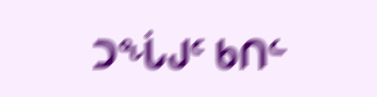ᑐᖔᒍᑦ ᑲᑎᓪ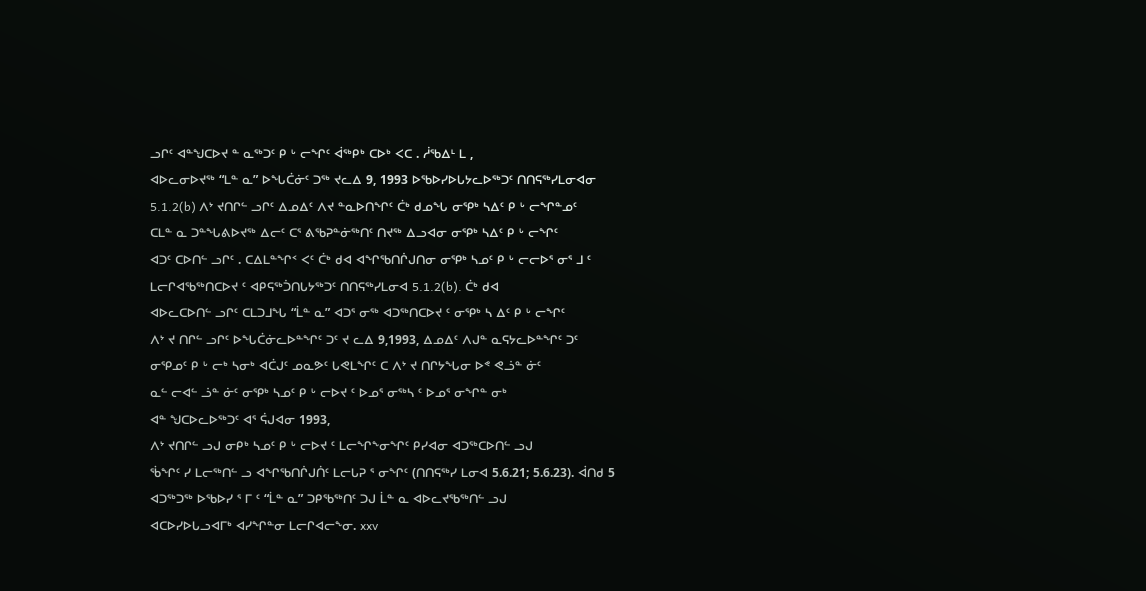ᓗᒋᑦ ᐊᓐᖑᑕᐅᔪ ᓐ ᓇᖅᑐᑦ ᑭ ᒡ ᓕᖏᑦ ᐋᖅᑭᒃ ᑕᐅᒃ ᐸᑕ . ᓲᖃᐃᒻ ᒪ ,
ᐊᐅᓚᓂᐅᔪᖅ “ᒪᓐ ᓇ” ᐅᖓᑖᓃᑦ ᑐᖅ ᔪᓚᐃ 9, 1993 ᐅᖃᐅᓯᐅᒐᔭᓚᐅᖅᑐᑦ ᑎᑎᕋᖅᓯᒪᓂᐊᓂ
5.1.2(b) ᐱᔾ ᔪᑎᒋᓪ ᓗᒋᑦ ᐃᓄᐃᑦ ᐱᔪ ᓐᓇᐅᑎᖏᑦ ᑖᒃ ᑯᓄᖓ ᓂᕿᒃ ᓴᐃᑦ ᑭ ᒡ ᓕᖏᓐᓄᑦ
ᑕᒪᓐ ᓇ ᑐᓐᖓᕕᐅᔪᖅ ᐃᓕᑦ ᑕᕐ ᕕᖃᕈᓐᓃᖅᑎᑦ ᑎᔪᖅ ᐃᓗᐊᓂ ᓂᕿᒃ ᓴᐃᑦ ᑭ ᒡ ᓕᖏᑦ
ᐊᑐᑦ ᑕᐅᑎᓪ ᓗᒋᑦ . ᑕᐃᒪᓐᖏᑉ ᐸᑦ ᑖᒃ ᑯᐊ ᐊᖏᖃᑎᒌᒍᑎᓂ ᓂᕿᒃ ᓴᓄᑦ ᑭ ᒡ ᓕᓕᐅᕐ ᓂᕐ ᒧ ᑦ
ᒪᓕᒋᐊᖃᖅᑎᑕᐅᔪ ᑦ ᐊᑭᕋᖅᑑᑎᒐᔭᖅᑐᑦ ᑎᑎᕋᖅᓯᒪᓂᐊ 5.1.2(b). ᑖᒃ ᑯᐊ
ᐊᐅᓚᑕᐅᑎᓪ ᓗᒋᑦ ᑕᒪᑐᒧᖓ “ᒫᓐ ᓇ” ᐊᑐᕐ ᓂᖅ ᐊᑐᖅᑎᑕᐅᔪ ᑦ ᓂᕿᒃ ᓴ ᐃᑦ ᑭ ᒡ ᓕᖏᑦ
ᐱᔾ ᔪ ᑎᒋᓪ ᓗᒋᑦ ᐅᖓᑖᓃᓚᐅᓐᖏᑦ ᑐᑦ ᔪ ᓚᐃ 9,1993, ᐃᓄᐃᑦ ᐱᒍᓐ ᓇᕋᔭᓚᐅᓐᖏᑦ ᑐᑦ
ᓂᕿᓄᑦ ᑭ ᒡ ᓕᒃ ᓴᓂᒃ ᐊᑖᒍᑦ ᓄᓇᕗᑦ ᒐᕙᒪᖏᑦ ᑕ ᐱᔾ ᔪ ᑎᒋᔭᖓᓂ ᐅᕝ ᕙᓘᓐ ᓃᑦ
ᓇᓪ ᓕᐊᓪ ᓘᓐ ᓃᑦ ᓂᕿᒃ ᓴᓄᑦ ᑭ ᒡ ᓕᐅᔪ ᑦ ᐅᓄᕐ ᓂᖅᓴ ᑦ ᐅᓄᕐ ᓂᖏᓐ ᓂᒃ
ᐊᓐ ᖑᑕᐅᓚᐅᖅᑐᑦ ᐊᕐ ᕌᒍᐊᓂ 1993,
ᐱᔾ ᔪᑎᒋᓪ ᓗᒍ ᓂᑭᒃ ᓴᓄᑦ ᑭ ᒡ ᓕᐅᔪ ᑦ ᒪᓕᖏᖕᓂᖏᑦ ᑭᓯᐊᓂ ᐊᑐᖅᑕᐅᑎᓪ ᓗᒍ
ᖄᖏᑦ ᓯ ᒪᓕᖅᑎᓪ ᓗ ᐊᖏᖃᑎᒌᒍᑏᑦ ᒪᓕᒐᕈ ᕐ ᓂᖏᑦ (ᑎᑎᕋᖅᓯ ᒪᓂᐊ 5.6.21; 5.6.23). ᐋᑎᑯ 5
ᐊᑐᖅᑐᖅ ᐅᖃᐅᓯ ᕐ ᒥ ᑦ “ᒫᓐ ᓇ” ᑐᑭᖃᖅᑎᑦ ᑐᒍ ᒫᓐ ᓇ ᐊᐅᓚᔪᖃᖅᑎᓪ ᓗᒍ
ᐊᑕᐅᓯᐅᒐᓗᐊᒥᒃ ᐊᓯᖏᓐᓂ ᒪᓕᒋᐊᓕᖕᓂ. xxv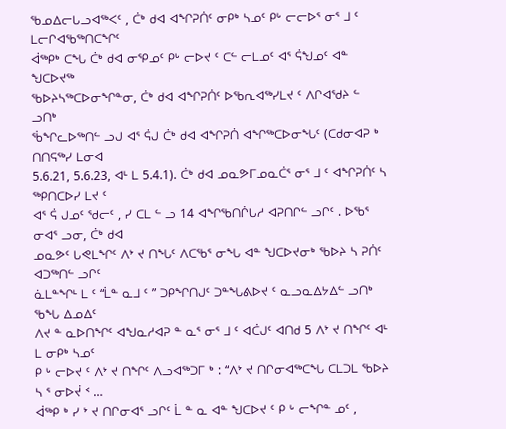ᖃᓄᐃᓕᒐᓗᐊᖅᐸᑦ , ᑖᒃ ᑯᐊ ᐊᖏᕈᑏᑦ ᓂᑭᒃ ᓴᓄᑦ ᑭᒡ ᓕᓕᐅᕐ ᓂᕐ ᒧ ᑦ ᒪᓕᒋᐊᖃᖅᑎᑕᖏᑦ
ᐋᖅᑭᒃ ᑕᖓ ᑖᒃ ᑯᐊ ᓂᕿᓄᑦ ᑭᒡ ᓕᐅᔪ ᑦ ᑕᓪ ᓕᒪᓄᑦ ᐊᕐ ᕌᖑᓄᑦ ᐊᓐ ᖑᑕᐅᔪᖅ
ᖃᐅᔨᓴᖅᑕᐅᓂᖏᓐᓂ, ᑖᒃ ᑯᐊ ᐊᖏᕈᑏᑦ ᐅᖃᕆᐊᖅᓯᒪᔪ ᑦ ᐱᒋᐊᖁᔨ ᓪ ᓗᑎᒃ
ᖄᖏᓚᐅᖅᑎᓪ ᓗᒍ ᐊᕐ ᕌᒍ ᑖᒃ ᑯᐊ ᐊᖏᕈᑏ ᐊᖏᖅᑕᐅᓂᖓᑦ (ᑕᑯᓂᐊᕈ ᒃ ᑎᑎᕋᖅᓯ ᒪᓂᐊ
5.6.21, 5.6.23, ᐊᒻ ᒪ 5.4.1). ᑖᒃ ᑯᐊ ᓄᓇᕗᒥᓄᓇᑖᕐ ᓂᕐ ᒧ ᑦ ᐊᖏᕈᑏᑦ ᓴ ᖅᑭᑎᑕᐅᓯ ᒪᔪ ᑦ
ᐊᕐ ᕌ ᒍᓄᑦ ᖁᓕᑦ , ᓯ ᑕᒪ ᓪ ᓗ 14 ᐊᖏᖃᑎᒌᒐᓱ ᐊᕈᑎᒋᓪ ᓗᒋᑦ . ᐅᖃᕐ ᓂᐊᕐ ᓗᓂ, ᑖᒃ ᑯᐊ
ᓄᓇᕗᑦ ᒐᕙᒪᖏᑦ ᐱᔾ ᔪ ᑎᖓᑦ ᐱᑕᖃᕐ ᓂᖓ ᐊᓐ ᖑᑕᐅᔪᓂᒃ ᖃᐅᔨ ᓴ ᕈᑏᑦ ᐊᑐᖅᑎᓪ ᓗᒋᑦ
ᓈᒪᓐᖏᒻ ᒪ ᑦ “ᒫᓐ ᓇᒧ ᑦ ” ᑐᑭᖏᑎᒍᑦ ᑐᓐᖓᕕᐅᔪ ᑦ ᓇᓗᓇᐃᔭᐃᓪ ᓗᑎᒃ ᖃᖓ ᐃᓄᐃᑦ
ᐱᔪ ᓐ ᓇᐅᑎᖏᑦ ᐊᖑᓇᓱᐊᕈ ᓐ ᓇᕐ ᓂᕐ ᒧ ᑦ ᐊᑖᒍᑦ ᐊᑎᑯ 5 ᐱᔾ ᔪ ᑎᖏᑦ ᐊᒻ ᒪ ᓂᑭᒃ ᓴᓄᑦ
ᑭ ᒡ ᓕᐅᔪ ᑦ ᐱᔾ ᔪ ᑎᖏᑦ ᐱᓗᐊᖅᑐᒥ ᒃ : “ᐱᔾ ᔪ ᑎᒋᓂᐊᖅᑕᖓ ᑕᒪᑐᒪ ᖃᐅᔨ ᓴ ᕐ ᓂᐅᔫ ᑉ …
ᐋᖅᑭ ᒃ ᓯ ᔾ ᔪ ᑎᒋᓂᐊᕐ ᓗᒋᑦ ᒫ ᓐ ᓇ ᐊᓐ ᖑᑕᐅᔪ ᑦ ᑭ ᒡ ᓕᖏᓐ ᓄᑦ ,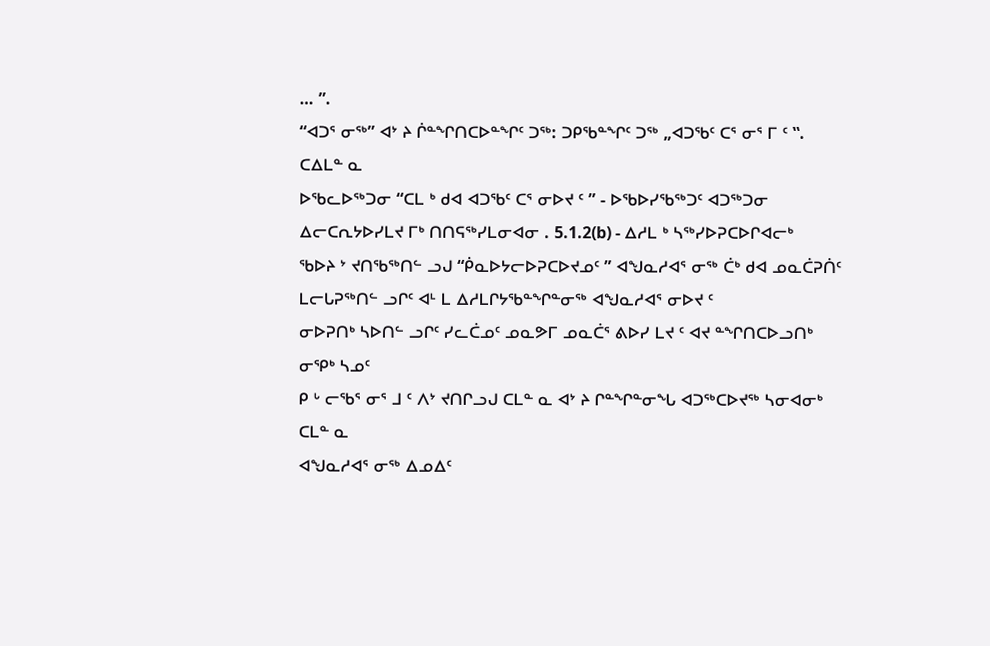… ”.
“ᐊᑐᕐ ᓂᖅ” ᐊᔾ ᔨ ᒌᓐᖏᑎᑕᐅᓐᖏᑦ ᑐᖅ: ᑐᑭᖃᓐᖏᑦ ᑐᖅ „ᐊᑐᖃᑦ ᑕᕐ ᓂᕐ ᒥ ᑦ ‟. ᑕᐃᒪᓐ ᓇ
ᐅᖃᓚᐅᖅᑐᓂ “ᑕᒪ ᒃ ᑯᐊ ᐊᑐᖃᑦ ᑕᕐ ᓂᐅᔪ ᑦ ” - ᐅᖃᐅᓯᖃᖅᑐᑦ ᐊᑐᖅᑐᓂ
ᐃᓕᑕᕆᔭᐅᓯᒪᔪ ᒥᒃ ᑎᑎᕋᖅᓯᒪᓂᐊᓂ . 5.1.2(b) - ᐃᓱᒪ ᒃ ᓴᖅᓯᐅᕈᑕᐅᒋᐊᓕᒃ
ᖃᐅᔨ ᔾ ᔪᑎᖃᖅᑎᓪ ᓗᒍ “ᑮᓇᐅᔭᓕᐅᕈᑕᐅᔪᓄᑦ ” ᐊᖑᓇᓱᐊᕐ ᓂᖅ ᑖᒃ ᑯᐊ ᓄᓇᑖᕈᑏᑦ
ᒪᓕᒐᕈᖅᑎᓪ ᓗᒋᑦ ᐊᒻ ᒪ ᐃᓱᒪᒋᔭᖃᓐᖏᓐᓂᖅ ᐊᖑᓇᓱᐊᕐ ᓂᐅᔪ ᑦ
ᓂᐅᕈᑎᒃ ᓴᐅᑎᓪ ᓗᒋᑦ ᓯᓚᑖᓄᑦ ᓄᓇᕗᒥ ᓄᓇᑖᕐ ᕕᐅᓯ ᒪᔪ ᑦ ᐊᔪ ᓐᖏᑎᑕᐅᓗᑎᒃ ᓂᕿᒃ ᓴᓄᑦ
ᑭ ᒡ ᓕᖃᕐ ᓂᕐ ᒧ ᑦ ᐱᔾ ᔪᑎᒋᓗᒍ ᑕᒪᓐ ᓇ ᐊᔾ ᔨ ᒋᓐᖏᓐᓂᖓ ᐊᑐᖅᑕᐅᔪᖅ ᓴᓂᐊᓂᒃ ᑕᒪᓐ ᓇ
ᐊᖑᓇᓱᐊᕐ ᓂᖅ ᐃᓄᐃᑦ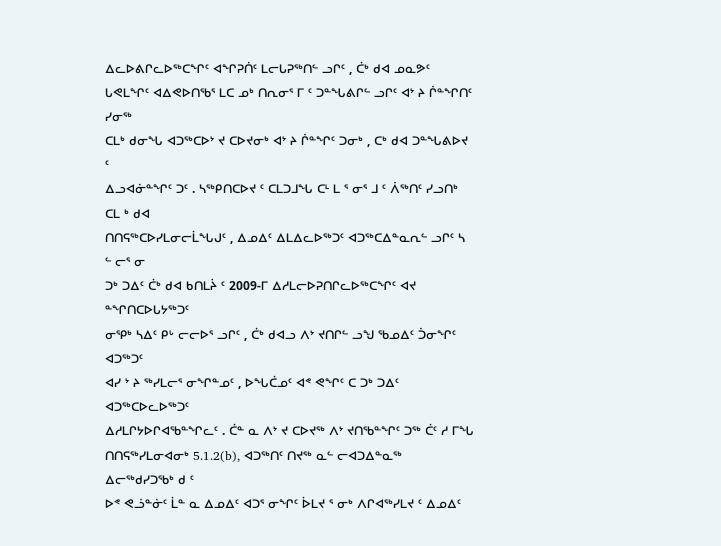ᐃᓚᐅᕕᒋᓚᐅᖅᑕᖏᑦ ᐊᖏᕈᑏᑦ ᒪᓕᒐᕈᖅᑎᓪ ᓗᒋᑦ , ᑖᒃ ᑯᐊ ᓄᓇᕗᑦ
ᒐᕙᒪᖏᑦ ᐊᐃᕙᐅᑎᖃᕐ ᒪᑕ ᓄᒃ ᑎᕆᓂᕐ ᒥ ᑦ ᑐᓐᖓᕕᒋᓪ ᓗᒋᑦ ᐊᔾ ᔨ ᒌᓐᖏᑎᑦ ᓯᓂᖅ
ᑕᒪᒃ ᑯᓂᖓ ᐊᑐᖅᑕᐅᔾ ᔪ ᑕᐅᔪᓂᒃ ᐊᔾ ᔨ ᒌᓐᖏᑦ ᑐᓂᒃ , ᑕᒃ ᑯᐊ ᑐᓐᖓᕕᐅᔪ ᑦ
ᐃᓗᐊᓃᓐᖏᑦ ᑐᑦ . ᓴᖅᑭᑎᑕᐅᔪ ᑦ ᑕᒪᑐᒧᖓ ᑕᒻ ᒪ ᕐ ᓂᕐ ᒧ ᑦ ᐲᖅᑎᑦ ᓯᓗᑎᒃ ᑕᒪ ᒃ ᑯᐊ
ᑎᑎᕋᖅᑕᐅᓯᒪᓂᓕᒫᖓᒍᑦ , ᐃᓄᐃᑦ ᐃᒪᐃᓚᐅᖅᑐᑦ ᐊᑐᖅᑕᐃᓐᓇᕆᓪ ᓗᒋᑦ ᓴ ᓪ ᓕᕐ ᓂ
ᑐᒃ ᑐᐃᑦ ᑖᒃ ᑯᐊ ᑲᑎᒪᔩ ᑦ 2009-ᒥ ᐃᓱᒪᓕᐅᕈᑎᒋᓚᐅᖅᑕᖏᑦ ᐊᔪ ᓐᖏᑎᑕᐅᒐᔭᖅᑐᑦ
ᓂᕿᒃ ᓴᐃᑦ ᑭᒡ ᓕᓕᐅᕐ ᓗᒋᑦ , ᑖᒃ ᑯᐊᓗ ᐱᔾ ᔪᑎᒋᓪ ᓗᖑ ᖃᓄᐃᑦ ᑑᓂᖏᑦ ᐊᑐᖅᑐᑦ
ᐊᓯ ᔾ ᔨ ᖅᓯᒪᓕᕐ ᓂᖏᓐᓄᑦ , ᐅᖓᑖᓄᑦ ᐊᕝ ᕙᖏᑦ ᑕ ᑐᒃ ᑐᐃᑦ ᐊᑐᖅᑕᐅᓚᐅᖅᑐᑦ
ᐃᓱᒪᒋᔭᐅᒋᐊᖃᓐᖏᓚᑦ . ᑖᓐ ᓇ ᐱᔾ ᔪ ᑕᐅᔪᖅ ᐱᔾ ᔪᑎᖃᓐᖏᑦ ᑐᖅ ᑖᑦ ᓱ ᒥᖓ
ᑎᑎᕋᖅᓯᒪᓂᐊᓂᒃ 5.1.2(b), ᐊᑐᖅᑎᑦ ᑎᔪᖅ ᓇᓪ ᓕᐊᑐᐃᓐᓇᖅ ᐃᓕᖅᑯᓯᑐᖃᒃ ᑯ ᑦ
ᐅᕝ ᕙᓘᓐᓃᑦ ᒫᓐ ᓇ ᐃᓄᐃᑦ ᐊᑐᕐ ᓂᖏᑦ ᐆᒪᔪ ᕐ ᓂᒃ ᐱᒋᐊᖅᓯᒪᔪ ᑦ ᐃᓄᐃᑦ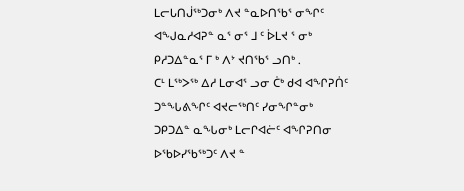ᒪᓕᒐᑎᒎᖅᑐᓂᒃ ᐱᔪ ᓐᓇᐅᑎᖃᕐ ᓂᖏᑦ ᐊᖑᓇᓱᐊᕈᓐ ᓇᕐ ᓂᕐ ᒧ ᑦ ᐆᒪᔪ ᕐ ᓂᒃ
ᑭᓱᑐᐃᓐᓇᕐ ᒥ ᒃ ᐱᔾ ᔪᑎᖃᕐ ᓗᑎᒃ .
ᑕᒻ ᒪᖅᐳᖅ ᐃᓱ ᒪᓂᐊᕐ ᓗᓂ ᑖᒃ ᑯᐊ ᐊᖏᕈᑏᑦ ᑐᓐᖓᕕᖏᑦ ᐊᔪᓕᖅᑎᑦ ᓯᓂᖏᓐᓂᒃ
ᑐᑭᑐᐃᓐ ᓇᖓᓂᒃ ᒪᓕᒋᐊᓖᑦ ᐊᖏᕈᑎᓂ ᐅᖃᐅᓯᖃᖅᑐᑦ ᐱᔪ ᓐ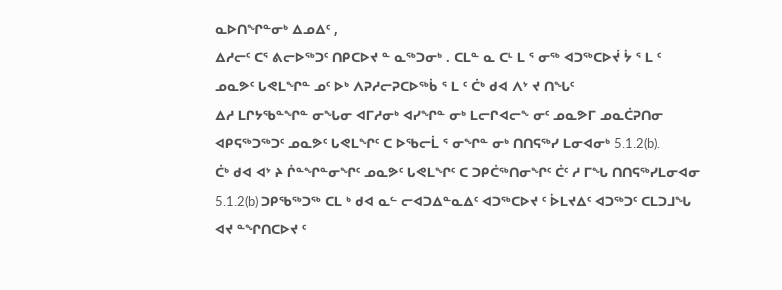ᓇᐅᑎᖏᓐᓂᒃ ᐃᓄᐃᑦ ,
ᐃᓱᓕᑦ ᑕᕐ ᕕᓕᐅᖅᑐᑦ ᑎᑭᑕᐅᔪ ᓐ ᓇᖅᑐᓂᒃ . ᑕᒪᓐ ᓇ ᑕᒻ ᒪ ᕐ ᓂᖅ ᐊᑐᖅᑕᐅᔫ ᔮ ᕐ ᒪ ᑦ
ᓄᓇᕗᑦ ᒐᕙᒪᖏᓐ ᓄᑦ ᐅᒃ ᐱᕈᓱᓕᕈᑕᐅᖅᑳ ᕐ ᒪ ᑦ ᑖᒃ ᑯᐊ ᐱᔾ ᔪ ᑎᖓᑦ
ᐃᓱ ᒪᒋᔭᖃᓐᖏᓐ ᓂᖓᓂ ᐊᒥᓱᓂᒃ ᐊᓯᖏᓐ ᓂᒃ ᒪᓕᒋᐊᓕᖕ ᓂᑦ ᓄᓇᕗᒥ ᓄᓇᑖᕈᑎᓂ
ᐊᑭᕋᖅᑐᖅᑐᑦ ᓄᓇᕗᑦ ᒐᕙᒪᖏᑦ ᑕ ᐅᖃᓕᒫ ᕐ ᓂᖏᓐ ᓂᒃ ᑎᑎᕋᖅᓯ ᒪᓂᐊᓂᒃ 5.1.2(b).
ᑖᒃ ᑯᐊ ᐊᔾ ᔨ ᒌᓐᖏᓐᓂᖏᑦ ᓄᓇᕗᑦ ᒐᕙᒪᖏᑦ ᑕ ᑐᑭᑖᖅᑎᓂᖏᑦ ᑖᑦ ᓱ ᒥᖓ ᑎᑎᕋᖅᓯᒪᓂᐊᓂ
5.1.2(b) ᑐᑭᖃᖅᑐᖅ ᑕᒪ ᒃ ᑯᐊ ᓇᓪ ᓕᐊᑐᐃᓐᓇᐃᑦ ᐊᑐᖅᑕᐅᔪ ᑦ ᐆᒪᔪᐃᑦ ᐊᑐᖅᑐᑦ ᑕᒪᑐᒧᖓ
ᐊᔪ ᓐᖏᑎᑕᐅᔪ ᑦ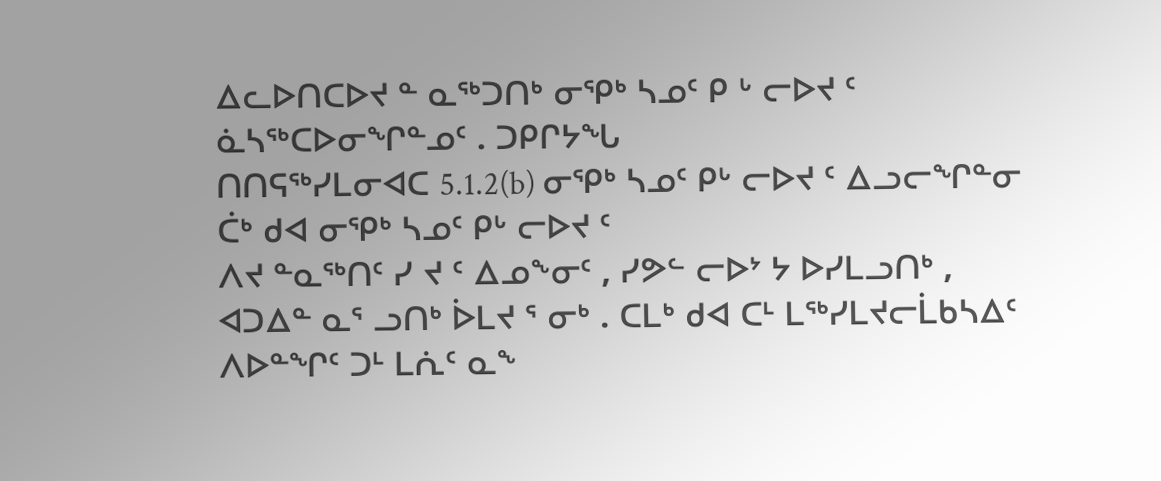ᐃᓚᐅᑎᑕᐅᔪ ᓐ ᓇᖅᑐᑎᒃ ᓂᕿᒃ ᓴᓄᑦ ᑭ ᒡ ᓕᐅᔪ ᑦ ᓈᓴᖅᑕᐅᓂᖏᓐᓄᑦ . ᑐᑭᒋᔭᖓ
ᑎᑎᕋᖅᓯᒪᓂᐊᑕ 5.1.2(b) ᓂᕿᒃ ᓴᓄᑦ ᑭᒡ ᓕᐅᔪ ᑦ ᐃᓗᓕᖏᓐᓂ ᑖᒃ ᑯᐊ ᓂᕿᒃ ᓴᓄᑦ ᑭᒡ ᓕᐅᔪ ᑦ
ᐱᔪ ᓐᓇᖅᑎᑦ ᓯ ᔪ ᑦ ᐃᓄᖕᓂᑦ , ᓯᕗᓪ ᓕᐅᔾ ᔭ ᐅᓯᒪᓗᑎᒃ , ᐊᑐᐃᓐ ᓇᕐ ᓗᑎᒃ ᐆᒪᔪ ᕐ ᓂᒃ . ᑕᒪᒃ ᑯᐊ ᑕᒻ ᒪᖅᓯᒪᔪᓕᒫᑲᓴᐃᑦ ᐱᐅᓐᖏᑦ ᑐᒻ ᒪᕇᑦ ᓇᖕ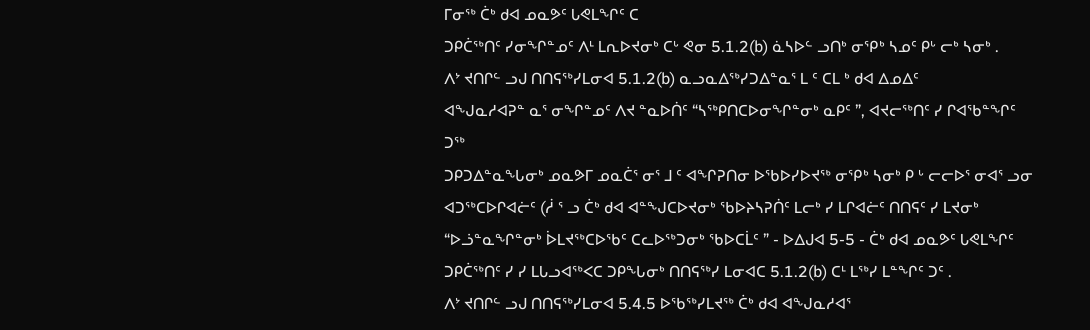ᒥᓂᖅ ᑖᒃ ᑯᐊ ᓄᓇᕗᑦ ᒐᕙᒪᖏᑦ ᑕ
ᑐᑭᑖᖅᑎᑦ ᓯᓂᖏᓐᓄᑦ ᐱᒻ ᒪᕆᐅᔪᓂᒃ ᑕᒡ ᕙᓂ 5.1.2(b) ᓈᓴᐅᓪ ᓗᑎᒃ ᓂᕿᒃ ᓴᓄᑦ ᑭᒡ ᓕᒃ ᓴᓂᒃ .
ᐱᔾ ᔪᑎᒋᓪ ᓗᒍ ᑎᑎᕋᖅᓯᒪᓂᐊ 5.1.2(b) ᓇᓗᓇᐃᖅᓯᑐᐃᓐᓇᕐ ᒪ ᑦ ᑕᒪ ᒃ ᑯᐊ ᐃᓄᐃᑦ
ᐊᖑᓇᓱᐊᕈᓐ ᓇᕐ ᓂᖏᓐᓄᑦ ᐱᔪ ᓐᓇᐅᑏᑦ “ᓴᖅᑭᑎᑕᐅᓂᖏᓐᓂᒃ ᓇᑭᑦ ”, ᐊᔪᓕᖅᑎᑦ ᓯ ᒋᐊᖃᓐᖏᑦ ᑐᖅ
ᑐᑭᑐᐃᓐᓇᖓᓂᒃ ᓄᓇᕗᒥ ᓄᓇᑖᕐ ᓂᕐ ᒧ ᑦ ᐊᖏᕈᑎᓂ ᐅᖃᐅᓯᐅᔪᖅ ᓂᕿᒃ ᓴᓂᒃ ᑭ ᒡ ᓕᓕᐅᕐ ᓂᐊᕐ ᓗᓂ
ᐊᑐᖅᑕᐅᒋᐊᓖᑦ (ᓲ ᕐ ᓗ ᑖᒃ ᑯᐊ ᐊᓐᖑᑕᐅᔪᓂᒃ ᖃᐅᔨᓴᕈᑏᑦ ᒪᓕᒃ ᓯ ᒪᒋᐊᓖᑦ ᑎᑎᕋᑦ ᓯ ᒪᔪᓂᒃ
“ᐅᓘᓐᓇᖏᓐᓂᒃ ᐆᒪᔪᖅᑕᐅᖃᑦ ᑕᓚᐅᖅᑐᓂᒃ ᖃᐅᑕᒫᑦ ” - ᐅᐃᒍᐊ 5-5 - ᑖᒃ ᑯᐊ ᓄᓇᕗᑦ ᒐᕙᒪᖏᑦ
ᑐᑭᑖᖅᑎᑦ ᓯ ᓯ ᒪᒐᓗᐊᖅᐸᑕ ᑐᑭᖓᓂᒃ ᑎᑎᕋᖅᓯ ᒪᓂᐊᑕ 5.1.2(b) ᑕᒻ ᒪᖅᓯ ᒪᓐᖏᑦ ᑐᑦ .
ᐱᔾ ᔪᑎᒋᓪ ᓗᒍ ᑎᑎᕋᖅᓯᒪᓂᐊ 5.4.5 ᐅᖃᖅᓯᒪᔪᖅ ᑖᒃ ᑯᐊ ᐊᖑᓇᓱᐊᕐ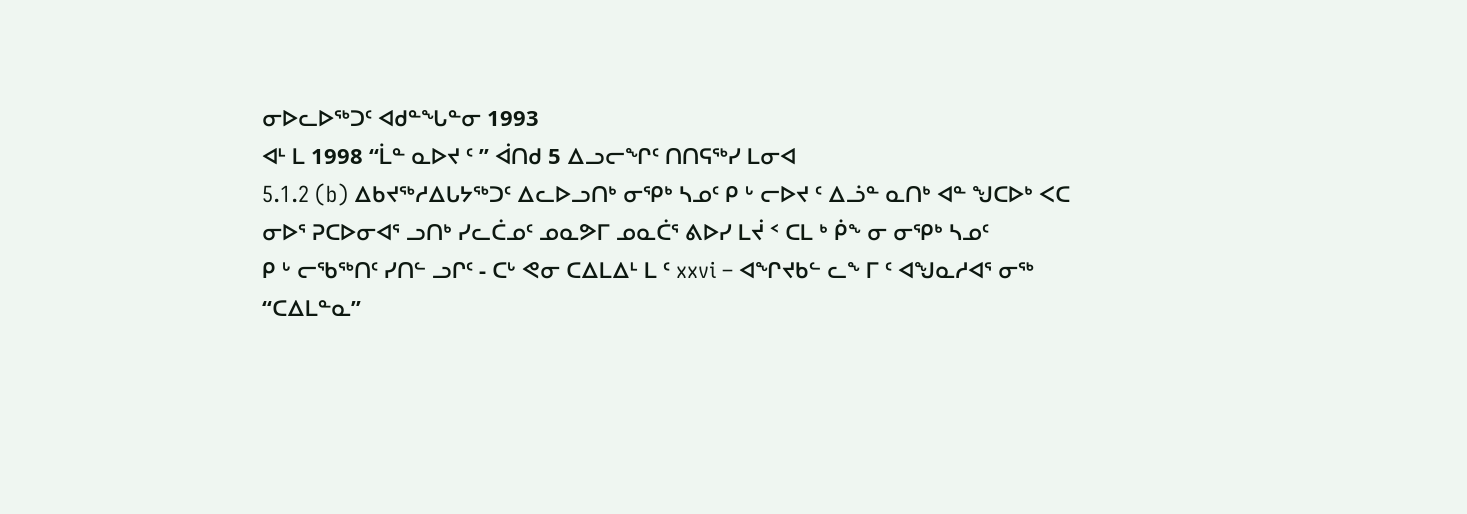ᓂᐅᓚᐅᖅᑐᑦ ᐊᑯᓐᖓᓐᓂ 1993
ᐊᒻ ᒪ 1998 “ᒫᓐ ᓇᐅᔪ ᑦ ” ᐋᑎᑯ 5 ᐃᓗᓕᖏᑦ ᑎᑎᕋᖅᓯ ᒪᓂᐊ
5.1.2 (b) ᐃᑲᔪᖅᓱᐃᒐᔭᖅᑐᑦ ᐃᓚᐅᓗᑎᒃ ᓂᕿᒃ ᓴᓄᑦ ᑭ ᒡ ᓕᐅᔪ ᑦ ᐃᓘᓐ ᓇᑎᒃ ᐊᓐ ᖑᑕᐅᒃ ᐸᑕ
ᓂᐅᕐ ᕈᑕᐅᓂᐊᕐ ᓗᑎᒃ ᓯᓚᑖᓄᑦ ᓄᓇᕗᒥ ᓄᓇᑖᕐ ᕕᐅᓯ ᒪᔫ ᑉ ᑕᒪ ᒃ ᑮᖕ ᓂ ᓂᕿᒃ ᓴᓄᑦ
ᑭ ᒡ ᓕᖃᖅᑎᑦ ᓯᑎᓪ ᓗᒋᑦ - ᑕᒡ ᕙᓂ ᑕᐃᒪᐃᒻ ᒪ ᑦ xxvi – ᐊᖏᔪᑲᓪ ᓚᖕ ᒥ ᑦ ᐊᖑᓇᓱᐊᕐ ᓂᖅ
“ᑕᐃᒪᓐᓇ”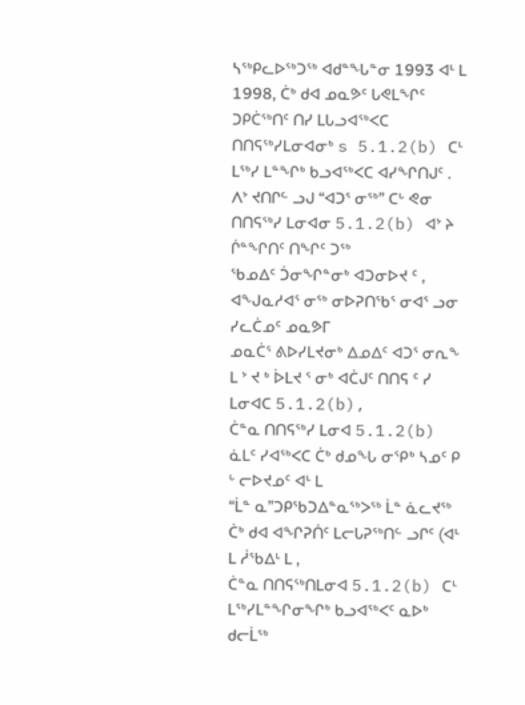ᓴᖅᑭᓚᐅᖅᑐᖅ ᐊᑯᓐᖓᓐᓂ 1993 ᐊᒻ ᒪ 1998, ᑖᒃ ᑯᐊ ᓄᓇᕗᑦ ᒐᕙᒪᖏᑦ
ᑐᑭᑖᖅᑎᑦ ᑎᓯ ᒪᒐᓗᐊᖅᐸᑕ ᑎᑎᕋᖅᓯᒪᓂᐊᓂᒃ s 5.1.2(b) ᑕᒻ ᒪᖅᓯ ᒪᓐᖏᒃ ᑲᓗᐊᖅᐸᑕ ᐊᓯᖏᑎᒍᑦ .
ᐱᔾ ᔪᑎᒋᓪ ᓗᒍ “ᐊᑐᕐ ᓂᖅ” ᑕᒡ ᕙᓂ ᑎᑎᕋᖅᓯ ᒪᓂᐊᓂ 5.1.2(b) ᐊᔾ ᔨ ᒌᓐᖏᑎᑦ ᑎᖏᑦ ᑐᖅ
ᖃᓄᐃᑦ ᑑᓂᖏᓐᓂᒃ ᐊᑐᓂᐅᔪ ᑦ , ᐊᖑᓇᓱᐊᕐ ᓂᖅ ᓂᐅᕈᑎᖃᕐ ᓂᐊᕐ ᓗᓂ ᓯᓚᑖᓄᑦ ᓄᓇᕗᒥ
ᓄᓇᑖᕐ ᕕᐅᓯᒪᔪᓂᒃ ᐃᓄᐃᑦ ᐊᑐᕐ ᓂᕆᖕ ᒪ ᔾ ᔪ ᒃ ᐆᒪᔪ ᕐ ᓂᒃ ᐊᑖᒍᑦ ᑎᑎᕋ ᑦ ᓯ ᒪᓂᐊᑕ 5.1.2(b),
ᑖᓐᓇ ᑎᑎᕋᖅᓯ ᒪᓂᐊ 5.1.2(b) ᓈᒪᑦ ᓯᐊᖅᐸᑕ ᑖᒃ ᑯᓄᖓ ᓂᕿᒃ ᓴᓄᑦ ᑭ ᒡ ᓕᐅᔪᓄᑦ ᐊᒻ ᒪ
“ᒫᓐ ᓇ”ᑐᑭᖃᑐᐃᓐᓇᖅᐳᖅ ᒫᓐ ᓈᓚᔪᖅ ᑖᒃ ᑯᐊ ᐊᖏᕈᑏᑦ ᒪᓕᒐᕈᖅᑎᓪ ᓗᒋᑦ (ᐊᒻ ᒪ ᓲᖃᐃᒻ ᒪ ,
ᑖᓐᓇ ᑎᑎᕋᖅᑎᒪᓂᐊ 5.1.2(b) ᑕᒻ ᒪᖅᓯᒪᓐᖏᓂᖏᒃ ᑲᓗᐊᖅᐸᑦ ᓇᐅᒃ ᑯᓕᒫᖅ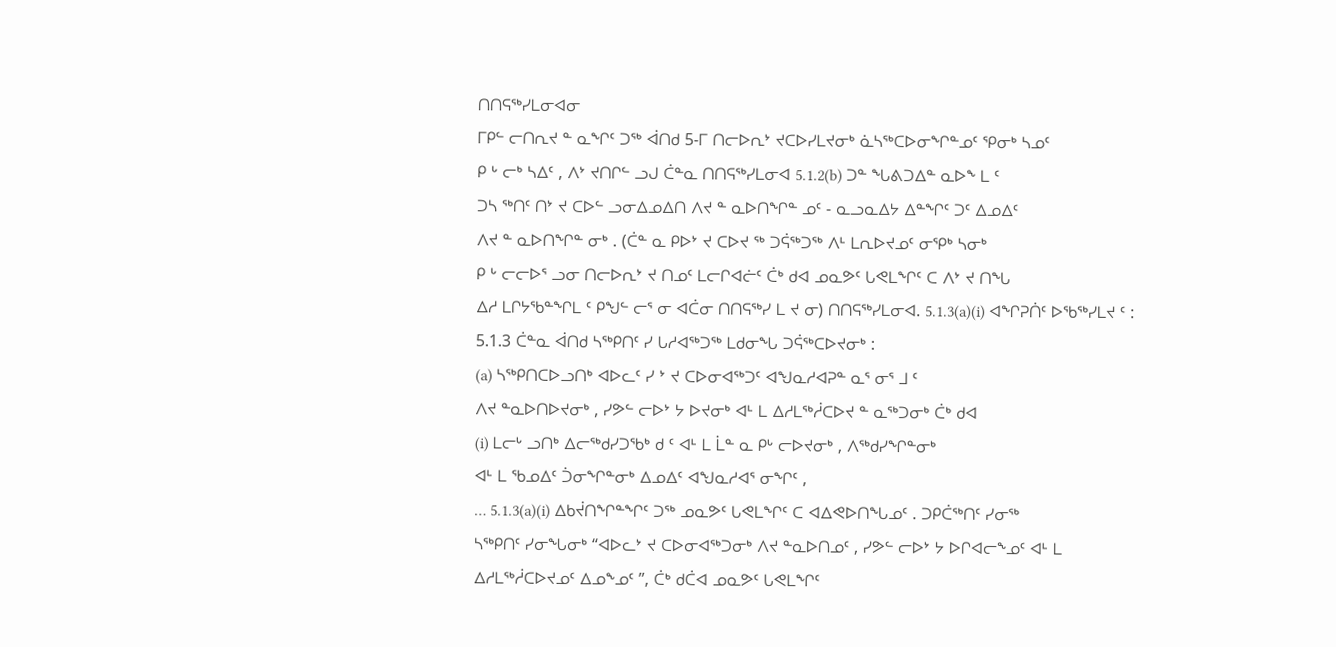ᑎᑎᕋᖅᓯᒪᓂᐊᓂ
ᒥᑭᓪ ᓕᑎᕆᔪ ᓐ ᓇᖏᑦ ᑐᖅ ᐋᑎᑯ 5-ᒥ ᑎᓕᐅᕆᔾ ᔪᑕᐅᓯᒪᔪᓂᒃ ᓈᓴᖅᑕᐅᓂᖏᓐᓄᑦ ᕿᓂᒃ ᓴᓄᑦ
ᑭ ᒡ ᓕᒃ ᓴᐃᑦ , ᐱᔾ ᔪᑎᒋᓪ ᓗᒍ ᑖᓐᓇ ᑎᑎᕋᖅᓯᒪᓂᐊ 5.1.2(b) ᑐᓐ ᖓᕕᑐᐃᓐ ᓇᐅᖕ ᒪ ᑦ
ᑐᓴ ᖅᑎᑦ ᑎᔾ ᔪ ᑕᐅᓪ ᓗᓂᐃᓄᐃᑎ ᐱᔪ ᓐ ᓇᐅᑎᖏᓐ ᓄᑦ - ᓇᓗᓇᐃᔭ ᐃᓐᖏᑦ ᑐᑦ ᐃᓄᐃᑦ
ᐱᔪ ᓐ ᓇᐅᑎᖏᓐ ᓂᒃ . (ᑖᓐ ᓇ ᑭᐅᔾ ᔪ ᑕᐅᔪ ᖅ ᑐᕌᖅᑐᖅ ᐱᒻ ᒪᕆᐅᔪᓄᑦ ᓂᕿᒃ ᓴᓂᒃ
ᑭ ᒡ ᓕᓕᐅᕐ ᓗᓂ ᑎᓕᐅᕆᔾ ᔪ ᑎᓄᑦ ᒪᓕᒋᐊᓖᑦ ᑖᒃ ᑯᐊ ᓄᓇᕗᑦ ᒐᕙᒪᖏᑦ ᑕ ᐱᔾ ᔪ ᑎᖓ
ᐃᓱ ᒪᒋᔭᖃᓐᖏᒪ ᑦ ᑭᖑᓪ ᓕᕐ ᓂ ᐊᑖᓂ ᑎᑎᕋᖅᓯ ᒪ ᔪ ᓂ) ᑎᑎᕋᖅᓯᒪᓂᐊ. 5.1.3(a)(i) ᐊᖏᕈᑏᑦ ᐅᖃᖅᓯᒪᔪ ᑦ :
5.1.3 ᑖᓐᓇ ᐋᑎᑯ ᓴᖅᑭᑎᑦ ᓯ ᒐᓱᐊᖅᑐᖅ ᒪᑯᓂᖓ ᑐᕌᖅᑕᐅᔪᓂᒃ :
(a) ᓴᖅᑭᑎᑕᐅᓗᑎᒃ ᐊᐅᓚᑦ ᓯ ᔾ ᔪ ᑕᐅᓂᐊᖅᑐᑦ ᐊᖑᓇᓱᐊᕈᓐ ᓇᕐ ᓂᕐ ᒧ ᑦ
ᐱᔪ ᓐᓇᐅᑎᐅᔪᓂᒃ , ᓯᕗᓪ ᓕᐅᔾ ᔭ ᐅᔪᓂᒃ ᐊᒻ ᒪ ᐃᓱᒪᖅᓲᑕᐅᔪ ᓐ ᓇᖅᑐᓂᒃ ᑖᒃ ᑯᐊ
(i) ᒪᓕᒡ ᓗᑎᒃ ᐃᓕᖅᑯᓯᑐᖃᒃ ᑯ ᑦ ᐊᒻ ᒪ ᒫᓐ ᓇ ᑭᒡ ᓕᐅᔪᓂᒃ , ᐱᖅᑯᓯᖏᓐᓂᒃ
ᐊᒻ ᒪ ᖃᓄᐃᑦ ᑑᓂᖏᓐᓂᒃ ᐃᓄᐃᑦ ᐊᖑᓇᓱᐊᕐ ᓂᖏᑦ ,
… 5.1.3(a)(i) ᐃᑲᔫᑎᖏᓐᖏᑦ ᑐᖅ ᓄᓇᕗᑦ ᒐᕙᒪᖏᑦ ᑕ ᐊᐃᕙᐅᑎᖓᓄᑦ . ᑐᑭᑖᖅᑎᑦ ᓯᓂᖅ
ᓴᖅᑭᑎᑦ ᓯᓂᖓᓂᒃ “ᐊᐅᓚᔾ ᔪ ᑕᐅᓂᐊᖅᑐᓂᒃ ᐱᔪ ᓐᓇᐅᑎᓄᑦ , ᓯᕗᓪ ᓕᐅᔾ ᔭ ᐅᒋᐊᓕᖕᓄᑦ ᐊᒻ ᒪ
ᐃᓱᒪᖅᓲᑕᐅᔪᓄᑦ ᐃᓄᖕᓄᑦ ”, ᑖᒃ ᑯᑖᐊ ᓄᓇᕗᑦ ᒐᕙᒪᖏᑦ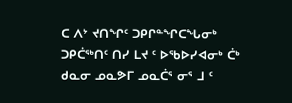ᑕ ᐱᔾ ᔪᑎᖏᑦ ᑐᑭᒋᓐᖏᑕᖓᓂᒃ
ᑐᑭᑖᖅᑎᑦ ᑎᓯ ᒪᔪ ᑦ ᐅᖃᐅᓯᐊᓂᒃ ᑖᒃ ᑯᓇᓂ ᓄᓇᕗᒥ ᓄᓇᑖᕐ ᓂᕐ ᒧ ᑦ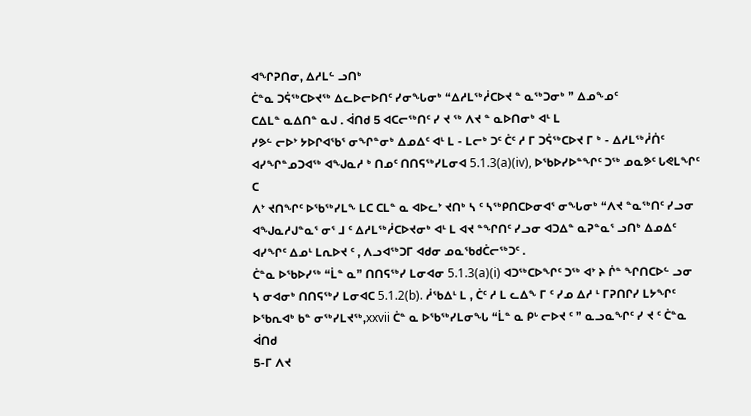ᐊᖏᕈᑎᓂ, ᐃᓱᒪᓪ ᓗᑎᒃ
ᑖᓐᓇ ᑐᕌᖅᑕᐅᔪᖅ ᐃᓚᐅᓕᐅᑎᑦ ᓯᓂᖓᓂᒃ “ᐃᓱᒪᖅᓲᑕᐅᔪ ᓐ ᓇᖅᑐᓂᒃ ” ᐃᓄᖕᓄᑦ
ᑕᐃᒪᓐ ᓇᐃᑎᓐ ᓇᒍ . ᐋᑎᑯ 5 ᐊᑕᓕᖅᑎᑦ ᓯ ᔪ ᖅ ᐱᔪ ᓐ ᓇᐅᑎᓂᒃ ᐊᒻ ᒪ
ᓯᕗᓪ ᓕᐅᔾ ᔭᐅᒋᐊᖃᕐ ᓂᖏᓐᓂᒃ ᐃᓄᐃᑦ ᐊᒻ ᒪ - ᒪᓕᒃ ᑐᑦ ᑖᑦ ᓱ ᒥ ᑐᕌᖅᑕᐅᔪ ᒥ ᒃ - ᐃᓱᒪᖅᓲᑏᑦ
ᐊᓯᖏᓐᓄᑐᐊᖅ ᐊᖑᓇᓱ ᒃ ᑎᓄᑦ ᑎᑎᕋᖅᓯᒪᓂᐊ 5.1.3(a)(iv), ᐅᖃᐅᓯᐅᓐᖏᑦ ᑐᖅ ᓄᓇᕗᑦ ᒐᕙᒪᖏᑦ ᑕ
ᐱᔾ ᔪᑎᖏᑦ ᐅᖃᖅᓯᒪᖕ ᒪᑕ ᑕᒪᓐ ᓇ ᐊᐅᓚᔾ ᔪᑎᒃ ᓴ ᑦ ᓴᖅᑭᑎᑕᐅᓂᐊᕐ ᓂᖓᓂᒃ “ᐱᔪ ᓐᓇᖅᑎᑦ ᓯᓗᓂ
ᐊᖑᓇᓱᒍᓐᓇᕐ ᓂᕐ ᒧ ᑦ ᐃᓱᒪᖅᓲᑕᐅᔪᓂᒃ ᐊᒻ ᒪ ᐊᔪ ᓐᖏᑎᑦ ᓯᓗᓂ ᐊᑐᐃᓐ ᓇᕈᓐᓇᕐ ᓗᑎᒃ ᐃᓄᐃᑦ
ᐊᓯᖏᑦ ᐃᓄᒻ ᒪᕆᐅᔪ ᑦ , ᐱᓗᐊᖅᑐᒥ ᐊᑯᓂ ᓄᓇᖃᑯᑖᓕᖅᑐᑦ .
ᑖᓐᓇ ᐅᖃᐅᓯᖅ “ᒫᓐ ᓇ” ᑎᑎᕋᖅᓯ ᒪᓂᐊᓂ 5.1.3(a)(i) ᐊᑐᖅᑕᐅᖏᑦ ᑐᖅ ᐊᔾ ᔨ ᒌᓐ ᖏᑎᑕᐅᓪ ᓗᓂ
ᓴ ᓂᐊᓂᒃ ᑎᑎᕋᖅᓯ ᒪᓂᐊᑕ 5.1.2(b). ᓲᖃᐃᒻ ᒪ , ᑖᑦ ᓱ ᒪ ᓚᐃᖕ ᒥ ᑦ ᓯᓄ ᐃᓱ ᒻ ᒥᕈᑎᒋᓯ ᒪᔭᖏᑦ
ᐅᖃᕆᐊᒃ ᑲᓐ ᓂᖅᓯᒪᔪᖅ,xxvii ᑖᓐ ᓇ ᐅᖃᖅᓯᒪᓂᖓ “ᒫᓐ ᓇ ᑭᒡ ᓕᐅᔪ ᑦ ” ᓇᓗᓇᖏᑦ ᓯ ᔪ ᑦ ᑖᓐᓇ ᐋᑎᑯ
5-ᒥ ᐱᔪ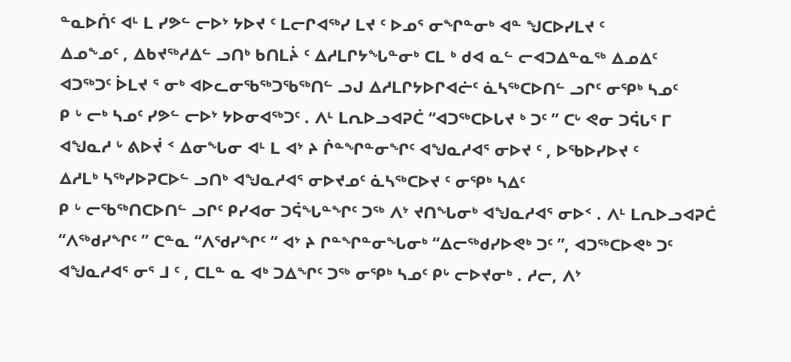ᓐᓇᐅᑏᑦ ᐊᒻ ᒪ ᓯᕗᓪ ᓕᐅᔾ ᔭᐅᔪ ᑦ ᒪᓕᒋᐊᖅᓯ ᒪᔪ ᑦ ᐅᓄᕐ ᓂᖏᓐᓂᒃ ᐊᓐ ᖑᑕᐅᓯᒪᔪ ᑦ
ᐃᓄᖕᓄᑦ , ᐃᑲᔪᖅᓱᐃᓪ ᓗᑎᒃ ᑲᑎᒪᔩ ᑦ ᐃᓱᒪᒋᔭᖓᓐᓂᒃ ᑕᒪ ᒃ ᑯᐊ ᓇᓪ ᓕᐊᑐᐃᓐᓇᖅ ᐃᓄᐃᑦ
ᐊᑐᖅᑐᑦ ᐆᒪᔪ ᕐ ᓂᒃ ᐊᐅᓚᓂᖃᖅᑐᖃᖅᑎᓪ ᓗᒍ ᐃᓱᒪᒋᔭᐅᒋᐊᓖᑦ ᓈᓴᖅᑕᐅᑎᓪ ᓗᒋᑦ ᓂᕿᒃ ᓴᓄᑦ
ᑭ ᒡ ᓕᒃ ᓴᓄᑦ ᓯᕗᓪ ᓕᐅᔾ ᔭᐅᓂᐊᖅᑐᑦ . ᐱᒻ ᒪᕆᐅᓗᐊᕈᑖ “ᐊᑐᖅᑕᐅᒐᔪ ᒃ ᑐᑦ ” ᑕᒡ ᕙᓂ ᑐᕌᒐᕐ ᒥ
ᐊᖑᓇᓱ ᒡ ᕕᐅᔫ ᑉ ᐃᓂᖓᓂ ᐊᒻ ᒪ ᐊᔾ ᔨ ᒌᓐᖏᓐᓂᖏᑦ ᐊᖑᓇᓱᐊᕐ ᓂᐅᔪ ᑦ , ᐅᖃᐅᓯᐅᔪ ᑦ
ᐃᓱᒪᒃ ᓴᖅᓯᐅᕈᑕᐅᓪ ᓗᑎᒃ ᐊᖑᓇᓱᐊᕐ ᓂᐅᔪᓄᑦ ᓈᓴᖅᑕᐅᔪ ᑦ ᓂᕿᒃ ᓴᐃᑦ
ᑭ ᒡ ᓕᖃᖅᑎᑕᐅᑎᓪ ᓗᒋᑦ ᑭᓯᐊᓂ ᑐᕌᖓᓐᖏᑦ ᑐᖅ ᐱᔾ ᔪᑎᖓᓂᒃ ᐊᖑᓇᓱᐊᕐ ᓂᐅᑉ . ᐱᒻ ᒪᕆᐅᓗᐊᕈᑖ
“ᐱᖅᑯᓯᖏᑦ ” ᑕᓐᓇ “ᐱᖁᓯᖏᑦ “ ᐊᔾ ᔨ ᒋᓐᖏᓐᓂᖓᓂᒃ “ᐃᓕᖅᑯᓯᐅᕙᒃ ᑐᑦ ”, ᐊᑐᖅᑕᐅᕙᒃ ᑐᑦ
ᐊᖑᓇᓱᐊᕐ ᓂᕐ ᒧ ᑦ , ᑕᒪᓐ ᓇ ᐊᒃ ᑐᐃᖏᑦ ᑐᖅ ᓂᕿᒃ ᓴᓄᑦ ᑭᒡ ᓕᐅᔪᓂᒃ . ᓱᓕ, ᐱᔾ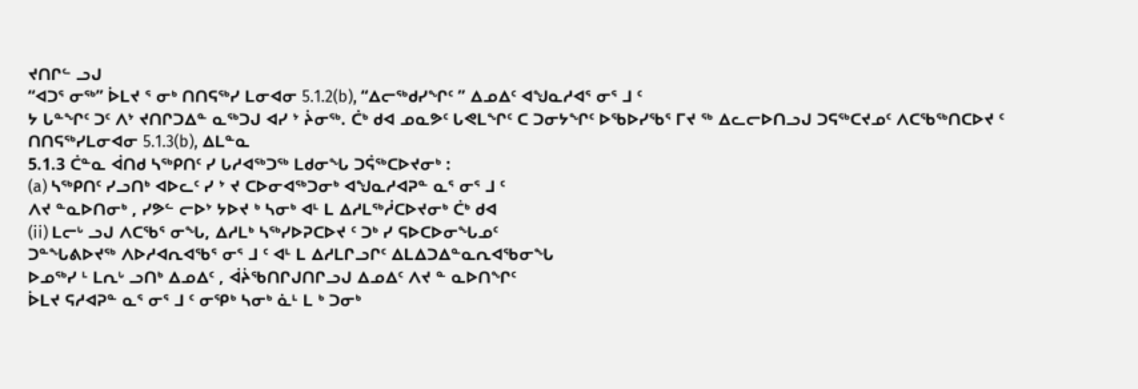ᔪᑎᒋᓪ ᓗᒍ
“ᐊᑐᕐ ᓂᖅ” ᐆᒪᔪ ᕐ ᓂᒃ ᑎᑎᕋᖅᓯ ᒪᓂᐊᓂ 5.1.2(b), “ᐃᓕᖅᑯᓯᖏᑦ ” ᐃᓄᐃᑦ ᐊᖑᓇᓱᐊᕐ ᓂᕐ ᒧ ᑦ
ᔭ ᒐᓐᖏᑦ ᑐᑦ ᐱᔾ ᔪᑎᒋᑐᐃᓐ ᓇᖅᑐᒍ ᐊᓯ ᔾ ᔩᓂᖅ. ᑖᒃ ᑯᐊ ᓄᓇᕗᑦ ᒐᕙᒪᖏᑦ ᑕ ᑐᓂᔭᖏᑦ ᐅᖃᐅᓯᖃᕐ ᒥᔪ ᖅ ᐃᓚᓕᐅᑎᓗᒍ ᑐᕋᖅᑕᔪᓄᑦ ᐱᑕᖃᖅᑎᑕᐅᔪ ᑦ
ᑎᑎᕋᖅᓯᒪᓂᐊᓂ 5.1.3(b), ᐃᒪᓐᓇ
5.1.3 ᑖᓐᓇ ᐋᑎᑯ ᓴᖅᑭᑎᑦ ᓯ ᒐᓱᐊᖅᑐᖅ ᒪᑯᓂᖓ ᑐᕌᖅᑕᐅᔪᓂᒃ :
(a) ᓴᖅᑭᑎᑦ ᓯᓗᑎᒃ ᐊᐅᓚᑦ ᓯ ᔾ ᔪ ᑕᐅᓂᐊᖅᑐᓂᒃ ᐊᖑᓇᓱᐊᕈᓐ ᓇᕐ ᓂᕐ ᒧ ᑦ
ᐱᔪ ᓐᓇᐅᑎᓂᒃ , ᓯᕗᓪ ᓕᐅᔾ ᔭᐅᔪ ᒃ ᓴᓂᒃ ᐊᒻ ᒪ ᐃᓱᒪᖅᓲᑕᐅᔪᓂᒃ ᑖᒃ ᑯᐊ
(ii) ᒪᓕᒡ ᓗᒍ ᐱᑕᖃᕐ ᓂᖓ, ᐃᓱᒪᒃ ᓴᖅᓯᐅᕈᑕᐅᔪ ᑦ ᑐᒃ ᓯ ᕋᐅᑕᐅᓂᖓᓄᑦ
ᑐᓐᖓᕕᐅᔪᖅ ᐱᐅᓱᐊᕆᐊᖃᕐ ᓂᕐ ᒧ ᑦ ᐊᒻ ᒪ ᐃᓱᒪᒋᓗᒋᑦ ᐃᒪᐃᑐᐃᓐᓇᕆᐊᖃᓂᖓ
ᐅᓄᖅᓯ ᒻ ᒪᕆᒡ ᓗᑎᒃ ᐃᓄᐃᑦ , ᐋᔩᖃᑎᒋᒍᑎᒋᓗᒍ ᐃᓄᐃᑦ ᐱᔪ ᓐ ᓇᐅᑎᖏᑦ
ᐆᒪᔪ ᕋᓱᐊᕈᓐ ᓇᕐ ᓂᕐ ᒧ ᑦ ᓂᕿᒃ ᓴᓂᒃ ᓈᒻ ᒪ ᒃ ᑐᓂᒃ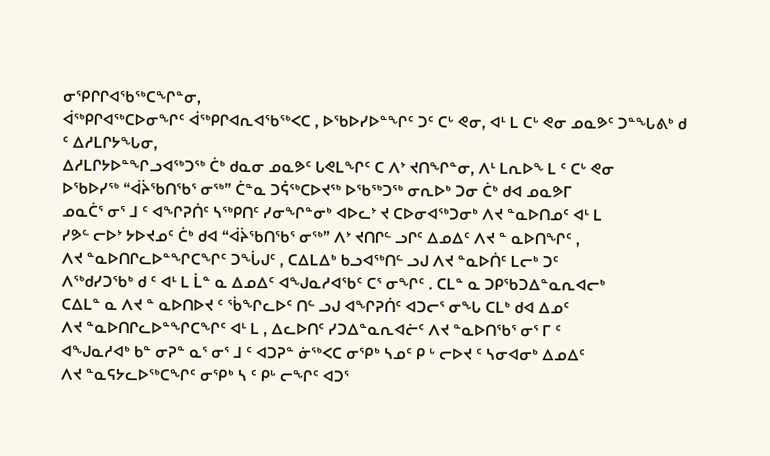ᓂᕿᒋᒋᐊᖃᖅᑕᖏᓐᓂ,
ᐋᖅᑭᒋᐊᖅᑕᐅᓂᖏᑦ ᐋᖅᑭᒋᐊᕆᐊᖃᖅᐸᑕ , ᐅᖃᐅᓯᐅᓐᖏᑦ ᑐᑦ ᑕᒡ ᕙᓂ, ᐊᒻ ᒪ ᑕᒡ ᕙᓂ ᓄᓇᕗᑦ ᑐᓐᖓᕕᒃ ᑯ ᑦ ᐃᓱᒪᒋᔭᖓᓂ,
ᐃᓱᒪᒋᔭᐅᓐᖏᓗᐊᖅᑐᖅ ᑖᒃ ᑯᓇᓂ ᓄᓇᕗᑦ ᒐᕙᒪᖏᑦ ᑕ ᐱᔾ ᔪᑎᖏᓐᓂ, ᐱᒻ ᒪᕆᐅᖕ ᒪ ᑦ ᑕᒡ ᕙᓂ
ᐅᖃᐅᓯᖅ “ᐋᔩᖃᑎᖃᕐ ᓂᖅ” ᑖᓐᓇ ᑐᕌᖅᑕᐅᔪᖅ ᐅᖃᖅᑐᖅ ᓂᕆᐅᒃ ᑐᓂ ᑖᒃ ᑯᐊ ᓄᓇᕗᒥ
ᓄᓇᑖᕐ ᓂᕐ ᒧ ᑦ ᐊᖏᕈᑏᑦ ᓴᖅᑭᑎᑦ ᓯᓂᖏᓐᓂᒃ ᐊᐅᓚᔾ ᔪ ᑕᐅᓂᐊᖅᑐᓂᒃ ᐱᔪ ᓐᓇᐅᑎᓄᑦ ᐊᒻ ᒪ
ᓯᕗᓪ ᓕᐅᔾ ᔭᐅᔪᓄᑦ ᑖᒃ ᑯᐊ “ᐋᔩᖃᑎᖃᕐ ᓂᖅ” ᐱᔾ ᔪᑎᒋᓪ ᓗᒋᑦ ᐃᓄᐃᑦ ᐱᔪ ᓐ ᓇᐅᑎᖏᑦ ,
ᐱᔪ ᓐᓇᐅᑎᒋᓚᐅᓐᖏᑕᖏᑦ ᑐᖔᒍᑦ , ᑕᐃᒪᐃᒃ ᑲᓗᐊᖅᑎᓪ ᓗᒍ ᐱᔪ ᓐᓇᐅᑏᑦ ᒪᓕᒃ ᑐᑦ
ᐱᖅᑯᓯᑐᖃᒃ ᑯ ᑦ ᐊᒻ ᒪ ᒫᓐ ᓇ ᐃᓄᐃᑦ ᐊᖑᓇᓱᐊᖃᑦ ᑕᕐ ᓂᖏᑦ . ᑕᒪᓐ ᓇ ᑐᑭᖃᑐᐃᓐᓇᕆᐊᓕᒃ
ᑕᐃᒪᓐ ᓇ ᐱᔪ ᓐ ᓇᐅᑎᐅᔪ ᑦ ᖄᖏᓚᐅᑦ ᑎᓪ ᓗᒍ ᐊᖏᕈᑏᑦ ᐊᑐᓕᕐ ᓂᖓ ᑕᒪᒃ ᑯᐊ ᐃᓄᑦ
ᐱᔪ ᓐᓇᐅᑎᒋᓚᐅᓐᖏᑕᖏᑦ ᐊᒻ ᒪ , ᐃᓚᐅᑎᑦ ᓯᑐᐃᓐᓇᕆᐊᓖᑦ ᐱᔪ ᓐᓇᐅᑎᖃᕐ ᓂᕐ ᒥ ᑦ
ᐊᖑᓇᓱᐊᒃ ᑲᓐ ᓂᕈᓐ ᓇᕐ ᓂᕐ ᒧ ᑦ ᐊᑐᕈᓐ ᓃᖅᐸᑕ ᓂᕿᒃ ᓴᓄᑦ ᑭ ᒡ ᓕᐅᔪ ᑦ ᓴᓂᐊᓂᒃ ᐃᓄᐃᑦ
ᐱᔪ ᓐᓇᕋᔭᓚᐅᖅᑕᖏᑦ ᓂᕿᒃ ᓴ ᑦ ᑭᒡ ᓕᖏᑦ ᐊᑐᕐ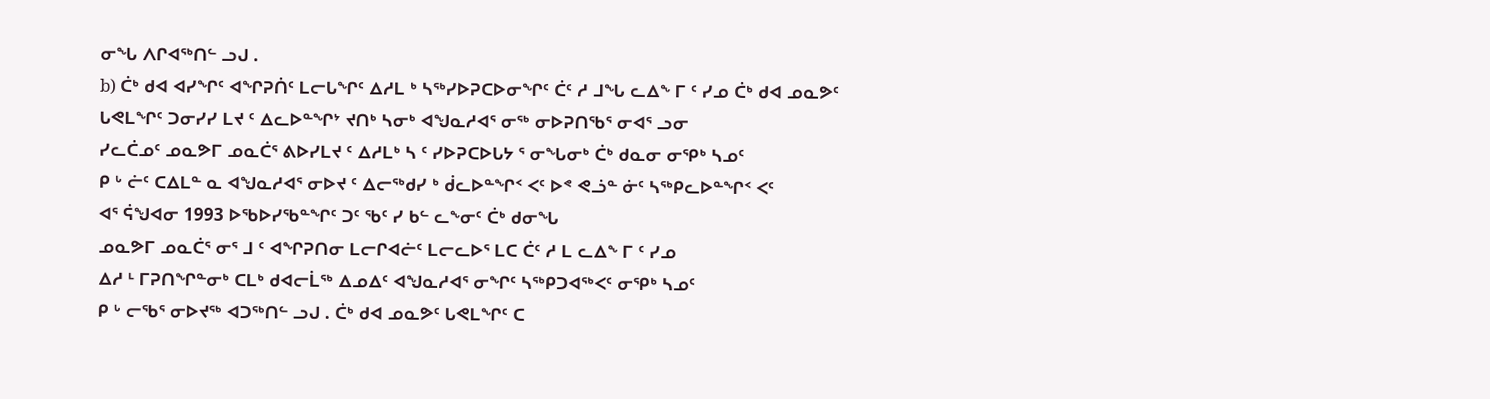ᓂᖓ ᐱᒋᐊᖅᑎᓪ ᓗᒍ .
b) ᑖᒃ ᑯᐊ ᐊᓯᖏᑦ ᐊᖏᕈᑏᑦ ᒪᓕᒐᖏᑦ ᐃᓱᒪ ᒃ ᓴᖅᓯᐅᕈᑕᐅᓂᖏᑦ ᑖᑦ ᓱ ᒧᖓ ᓚᐃᖕ ᒥ ᑦ ᓯᓄ ᑖᒃ ᑯᐊ ᓄᓇᕗᑦ ᒐᕙᒪᖏᑦ ᑐᓂᓯᓯ ᒪᔪ ᑦ ᐃᓚᐅᓐᖏᔾ ᔪᑎᒃ ᓴᓂᒃ ᐊᖑᓇᓱᐊᕐ ᓂᖅ ᓂᐅᕈᑎᖃᕐ ᓂᐊᕐ ᓗᓂ
ᓯᓚᑖᓄᑦ ᓄᓇᕗᒥ ᓄᓇᑖᕐ ᕕᐅᓯᒪᔪ ᑦ ᐃᓱᒪᒃ ᓴ ᑦ ᓯᐅᕈᑕᐅᒐᔭ ᕐ ᓂᖓᓂᒃ ᑖᒃ ᑯᓇᓂ ᓂᕿᒃ ᓴᓄᑦ
ᑭ ᒡ ᓖᑦ ᑕᐃᒪᓐ ᓇ ᐊᖑᓇᓱᐊᕐ ᓂᐅᔪ ᑦ ᐃᓕᖅᑯᓯ ᒃ ᑰᓚᐅᓐᖏᑉ ᐸᑦ ᐅᕝ ᕙᓘᓐ ᓃᑦ ᓴᖅᑭᓚᐅᓐᖏᑉ ᐸᑦ
ᐊᕐ ᕌᖑᐊᓂ 1993 ᐅᖃᐅᓯᖃᓐᖏᑦ ᑐᑦ ᖃᑦ ᓯ ᑲᓪ ᓚᖕᓂᑦ ᑖᒃ ᑯᓂᖓ
ᓄᓇᕗᒥ ᓄᓇᑖᕐ ᓂᕐ ᒧ ᑦ ᐊᖏᕈᑎᓂ ᒪᓕᒋᐊᓖᑦ ᒪᓕᓚᐅᕐ ᒪᑕ ᑖᑦ ᓱ ᒪ ᓚᐃᖕ ᒥ ᑦ ᓯᓄ
ᐃᓱ ᒻ ᒥᕈᑎᖏᓐᓂᒃ ᑕᒪᒃ ᑯᐊᓕᒫᖅ ᐃᓄᐃᑦ ᐊᖑᓇᓱᐊᕐ ᓂᖏᑦ ᓴᖅᑭᑐᐊᖅᐸᑦ ᓂᕿᒃ ᓴᓄᑦ
ᑭ ᒡ ᓕᖃᕐ ᓂᐅᔪᖅ ᐊᑐᖅᑎᓪ ᓗᒍ . ᑖᒃ ᑯᐊ ᓄᓇᕗᑦ ᒐᕙᒪᖏᑦ ᑕ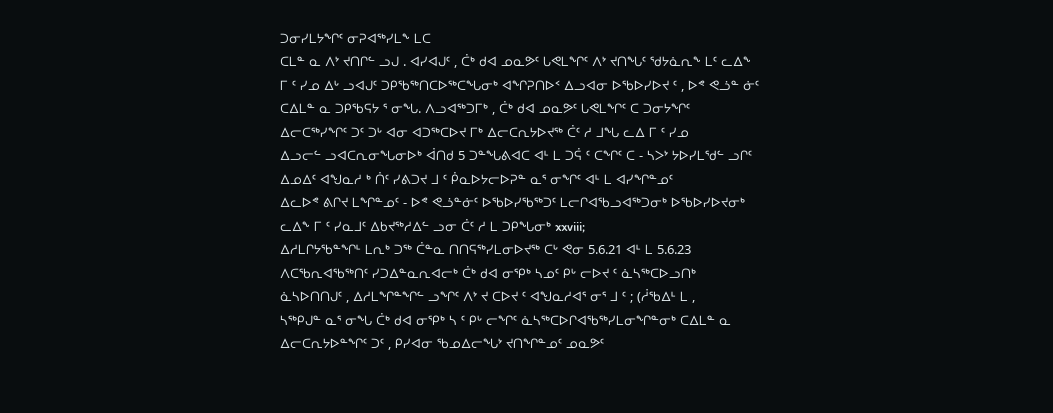ᑐᓂᓯᒪᔭᖏᑦ ᓂᕈᐊᖅᓯᒪᖕ ᒪᑕ
ᑕᒪᓐ ᓇ ᐱᔾ ᔪᑎᒋᓪ ᓗᒍ . ᐊᓯᐊᒍᑦ , ᑖᒃ ᑯᐊ ᓄᓇᕗᑦ ᒐᕙᒪᖏᑦ ᐱᔾ ᔪᑎᖓᑦ ᖁᔭᓈᕆᖕ ᒪᑦ ᓚᐃᖕ
ᒥ ᑦ ᓯᓄ ᐃᒡ ᓗᐊᒍᑦ ᑐᑭᖃᖅᑎᑕᐅᖅᑕᖓᓂᒃ ᐊᖏᕈᑎᐅᑉ ᐃᓗᐊᓂ ᐅᖃᐅᓯᐅᔪ ᑦ , ᐅᕝ ᕙᓘᓐ ᓃᑦ
ᑕᐃᒪᓐ ᓇ ᑐᑭᖃᕋᔭ ᕐ ᓂᖓ. ᐱᓗᐊᖅᑐᒥᒃ , ᑖᒃ ᑯᐊ ᓄᓇᕗᑦ ᒐᕙᒪᖏᑦ ᑕ ᑐᓂᔭᖏᑦ
ᐃᓕᑕᖅᓯᖏᑦ ᑐᑦ ᑐᒡ ᐊᓂ ᐊᑐᖅᑕᐅᔪ ᒥᒃ ᐃᓕᑕᕆᔭᐅᔪᖅ ᑖᑦ ᓱ ᒧᖓ ᓚᐃ ᒥ ᑦ ᓯᓄ
ᐃᓗᓕᓪ ᓗᐊᑕᕆᓂᖓᓂᐅᒃ ᐋᑎᑯ 5 ᑐᓐᖓᕕᐊᑕ ᐊᒻ ᒪ ᑐᕌ ᑦ ᑕᖏᑦ ᑕ - ᓴᐳᔾ ᔭᐅᓯᒪᖁᓪ ᓗᒋᑦ
ᐃᓄᐃᑦ ᐊᖑᓇᓱ ᒃ ᑏᑦ ᓯᕕᑐᔪ ᒧ ᑦ ᑮᓇᐅᔭᓕᐅᕈᓐ ᓇᕐ ᓂᖏᑦ ᐊᒻ ᒪ ᐊᓯᖏᓐᓄᑦ
ᐃᓚᐅᕝ ᕕᒋᔪ ᒪᖏᓐᓄᑦ - ᐅᕝ ᕙᓘᓐᓃᑦ ᐅᖃᐅᓯᖃᖅᑐᑦ ᒪᓕᒋᐊᖃᓗᐊᖅᑐᓂᒃ ᐅᖃᐅᓯᐅᔪᓂᒃ
ᓚᐃᖕ ᒥ ᑦ ᓯᓇᒧᑦ ᐃᑲᔪᖅᓱᐃᓪ ᓗᓂ ᑖᑦ ᓱ ᒪ ᑐᑭᖓᓂᒃ xxviii;
ᐃᓱᒪᒋᔭᖃᓐᖏᒻ ᒪᕆᒃ ᑐᖅ ᑖᓐᓇ ᑎᑎᕋᖅᓯᒪᓂᐅᔪᖅ ᑕᒡ ᕙᓂ 5.6.21 ᐊᒻ ᒪ 5.6.23
ᐱᑕᖃᕆᐊᖃᖅᑎᑦ ᓯᑐᐃᓐᓇᕆᐊᓕᒃ ᑖᒃ ᑯᐊ ᓂᕿᒃ ᓴᓄᑦ ᑭᒡ ᓕᐅᔪ ᑦ ᓈᓴᖅᑕᐅᓗᑎᒃ
ᓈᓴᐅᑎᑎᒍᑦ , ᐃᓱᒪᖏᓐᖏᓪ ᓗᖏᑦ ᐱᔾ ᔪ ᑕᐅᔪ ᑦ ᐊᖑᓇᓱᐊᕐ ᓂᕐ ᒧ ᑦ ; (ᓲᖃᐃᒻ ᒪ ,
ᓴᖅᑭᒍᓐ ᓇᕐ ᓂᖓ ᑖᒃ ᑯᐊ ᓂᕿᒃ ᓴ ᑦ ᑭᒡ ᓕᖏᑦ ᓈᓴᖅᑕᐅᒋᐊᖃᖅᓯᒪᓂᖏᓐᓂᒃ ᑕᐃᒪᓐ ᓇ
ᐃᓕᑕᕆᔭᐅᓐᖏᑦ ᑐᑦ , ᑭᓯᐊᓂ ᖃᓄᐃᓕᖓᔾ ᔪᑎᖏᓐᓄᑦ ᓄᓇᕗᑦ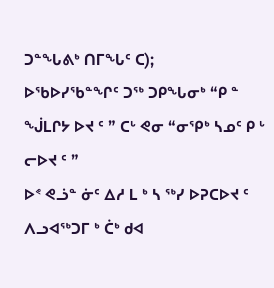ᑐᓐᖓᕕᒃ ᑎᒥᖓᑦ ᑕ);
ᐅᖃᐅᓯᖃᓐᖏᑦ ᑐᖅ ᑐᑭᖓᓂᒃ “ᑭ ᓐ ᖒᒪᒋᔭ ᐅᔪ ᑦ ” ᑕᒡ ᕙᓂ “ᓂᕿᒃ ᓴᓄᑦ ᑭ ᒡ ᓕᐅᔪ ᑦ ”
ᐅᕝ ᕙᓘᓐ ᓃᑦ ᐃᓱ ᒪ ᒃ ᓴ ᖅᓯ ᐅᕈᑕᐅᔪ ᑦ ᐱᓗᐊᖅᑐᒥ ᒃ ᑖᒃ ᑯᐊ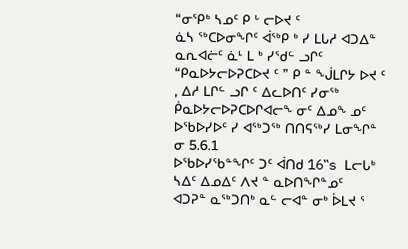“ᓂᕿᒃ ᓴᓄᑦ ᑭ ᒡ ᓕᐅᔪ ᑦ
ᓈᓴ ᖅᑕᐅᓂᖏᑦ ᐋᖅᑭ ᒃ ᓯ ᒪᒐᓱ ᐊᑐᐃᓐ ᓇᕆᐊᓖᑦ ᓈᒻ ᒪ ᒃ ᓯᖁᓪ ᓗᒋᑦ
“ᑭᓇᐅᔭᓕᐅᕈᑕᐅᔪ ᑦ ” ᑭ ᓐ ᖒᒪᒋᔭ ᐅᔪ ᑦ , ᐃᓱ ᒪᒋᓪ ᓗᒋ ᑦ ᐃᓚᐅᑎᑦ ᓯᓂᖅ
ᑮᓇᐅᔭᓕᐅᕈᑕᐅᒋᐊᓕᖕ ᓂᑦ ᐃᓄᖕ ᓄᑦ ᐅᖃᐅᓯᐅᑦ ᓯ ᐊᖅᑐᖅ ᑎᑎᕋᖅᓯ ᒪᓂᖏᓐ ᓂ 5.6.1
ᐅᖃᐅᓯᖃᓐᖏᑦ ᑐᑦ ᐋᑎᑯ 16‟s ᒪᓕᒐᒃ ᓴᐃᑦ ᐃᓄᐃᑦ ᐱᔪ ᓐ ᓇᐅᑎᖏᓐᓄᑦ
ᐊᑐᕈᓐ ᓇᖅᑐᑎᒃ ᓇᓪ ᓕᐊᓐ ᓂᒃ ᐆᒪᔪ ᕐ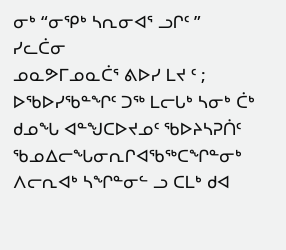ᓂᒃ “ᓂᕿᒃ ᓴᕆᓂᐊᕐ ᓗᒋᑦ ” ᓯᓚᑖᓂ
ᓄᓇᕗᒥᓄᓇᑖᕐ ᕕᐅᓯ ᒪᔪ ᑦ ;
ᐅᖃᐅᓯᖃᓐᖏᑦ ᑐᖅ ᒪᓕᒐᒃ ᓴᓂᒃ ᑖᒃ ᑯᓄᖓ ᐊᓐᖑᑕᐅᔪᓄᑦ ᖃᐅᔨᓴᕈᑏᑦ
ᖃᓄᐃᓕᖓᓂᕆᒋᐊᖃᖅᑕᖏᓐᓂᒃ ᐱᓕᕆᐊᒃ ᓴᖏᓐᓂᓪ ᓗ ᑕᒪᒃ ᑯᐊ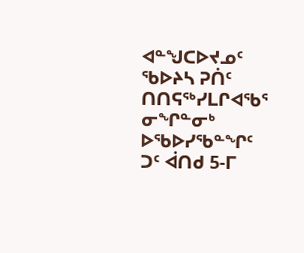ᐊᓐᖑᑕᐅᔪᓄᑦ
ᖃᐅᔨᓴ ᕈᑏᑦ ᑎᑎᕋᖅᓯᒪᒋᐊᖃᕐ ᓂᖏᓐᓂᒃ
ᐅᖃᐅᓯᖃᓐᖏᑦ ᑐᑦ ᐋᑎᑯ 5-ᒥ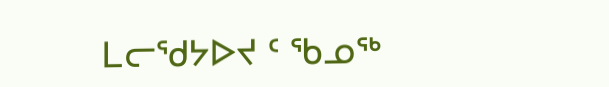ᒪᓕᖁᔭᐅᔪ ᑦ ᖃᓄᖅ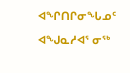ᐊᖏᑎᒋᓂᖓᓄᑦ ᐊᖑᓇᓱᐊᕐ ᓂᖅ